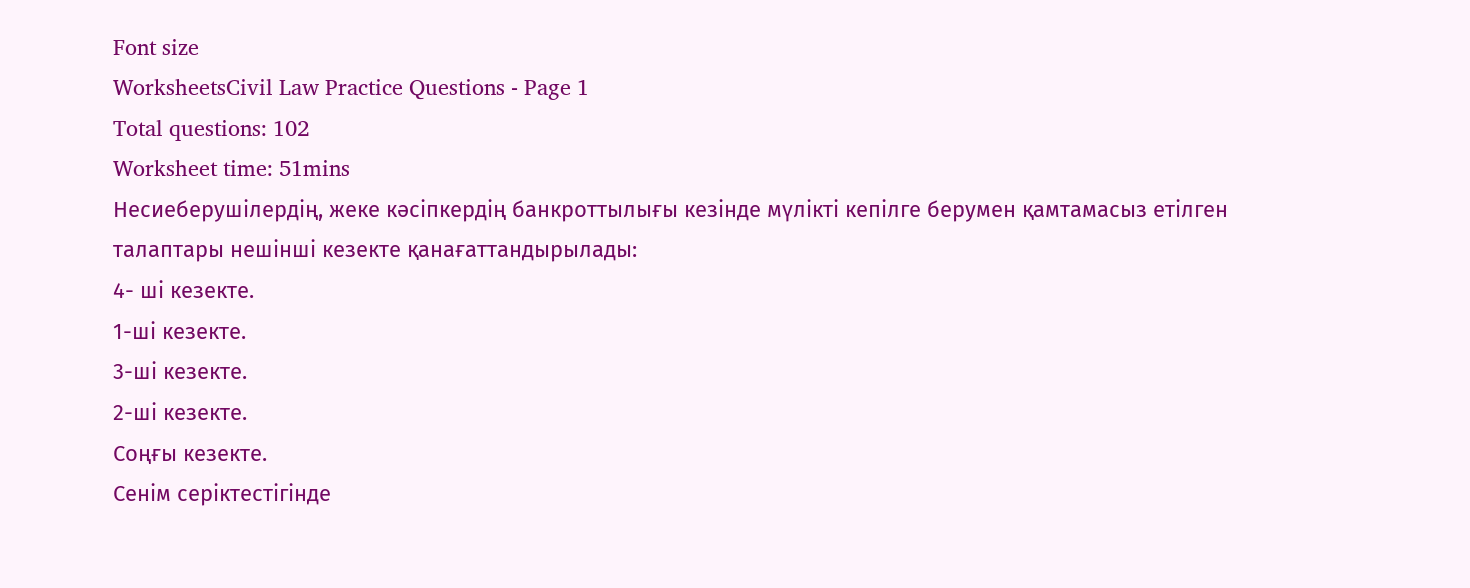Font size
WorksheetsCivil Law Practice Questions - Page 1
Total questions: 102
Worksheet time: 51mins
Несиеберушілердің, жеке кәсіпкердің банкроттылығы кезінде мүлікті кепілге берумен қамтамасыз етілген талаптары нешінші кезекте қанағаттандырылады:
4- ші кезекте.
1-ші кезекте.
3-ші кезекте.
2-ші кезекте.
Соңғы кезекте.
Сенім серіктестігінде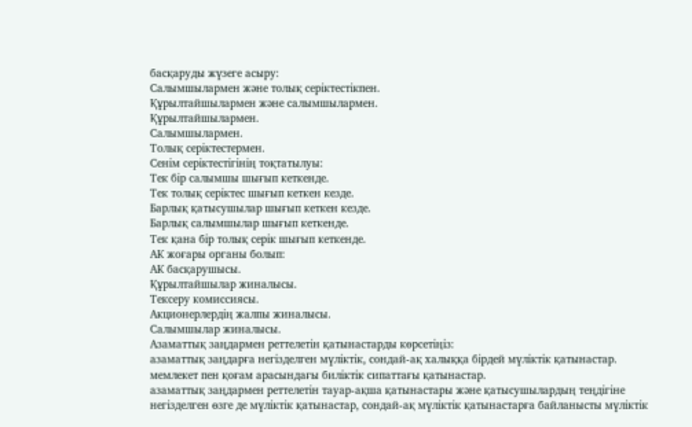басқаруды жүзеге асыру:
Салымшылармен және толық серіктестікпен.
Құрылтайшылармен және салымшылармен.
Құрылтайшылармен.
Салымшылармен.
Толық серіктестермен.
Сенім серіктестігінің тоқтатылуы:
Тек бір салымшы шығып кеткенде.
Тек толық серіктес шығып кеткен кезде.
Барлық қатысушылар шығып кеткен кезде.
Барлық салымшылар шығып кеткенде.
Тек қана бір толық серік шығып кеткенде.
АК жоғары органы болып:
АК басқарушысы.
Құрылтайшылар жиналысы.
Тексеру комиссиясы.
Акционерлердің жалпы жиналысы.
Салымшылар жиналысы.
Азаматтық заңдармен реттелетін қатынастарды көрсетіңіз:
азаматтық заңдарға негізделген мүліктік, сондай-ақ халыққа бірдей мүліктік қатынастар.
мемлекет пен қоғам арасындағы биліктік сипаттағы қатынастар.
азаматтық заңдармен реттелетін тауар-ақша қатынастары және қатысушылардың теңдігіне негізделген өзге де мүліктік қатынастар, сондай-ақ мүліктік қатынастарға байланысты мүліктік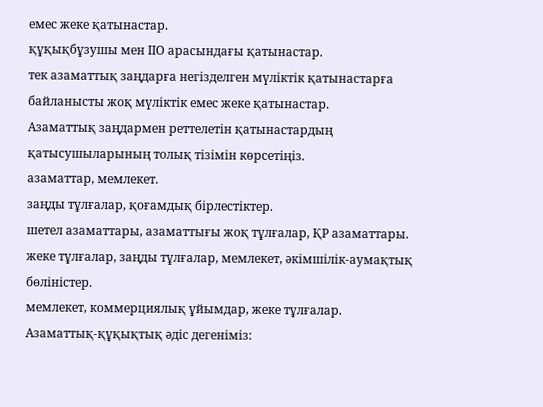емес жеке қатынастар.
құқықбұзушы мен ІІО арасындағы қатынастар.
тек азаматтық заңдарға негізделген мүліктік қатынастарға байланысты жоқ мүліктік емес жеке қатынастар.
Азаматтық заңдармен реттелетін қатынастардың қатысушыларының толық тізімін көрсетіңіз.
азаматтар, мемлекет.
заңды тұлғалар, қоғамдық бірлестіктер.
шетел азаматтары, азаматтығы жоқ тұлғалар, ҚР азаматтары.
жеке тұлғалар, заңды тұлғалар, мемлекет, әкімшілік-аумақтық бөліністер.
мемлекет, коммерциялық ұйымдар, жеке тұлғалар.
Азаматтық-құқықтық әдіс дегеніміз: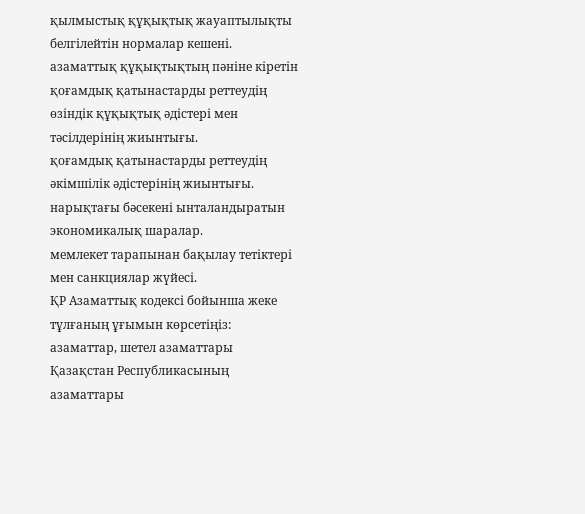қылмыстық құқықтық жауаптылықты белгілейтін нормалар кешені.
азаматтық құқықтықтың пәніне кіретін қоғамдық қатынастарды реттеудің өзіндік құқықтық әдістері мен тәсілдерінің жиынтығы.
қоғамдық қатынастарды реттеудің әкімшілік әдістерінің жиынтығы.
нарықтағы бәсекені ынталандыратын экономикалық шаралар.
мемлекет тарапынан бақылау тетіктері мен санкциялар жүйесі.
ҚР Азаматтық кодексі бойынша жеке тұлғаның ұғымын көрсетіңіз:
азаматтар, шетел азаматтары
Қазақстан Республикасының азаматтары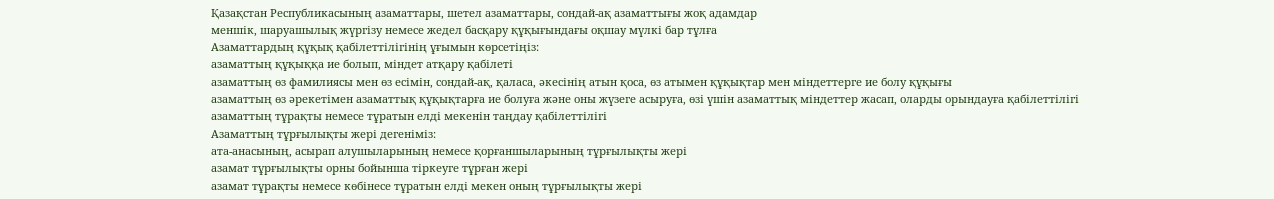Қазақстан Республикасының азаматтары, шетел азаматтары, сондай-ақ азаматтығы жоқ адамдар
меншік, шаруашылық жүргізу немесе жедел басқару құқығындағы оқшау мүлкі бар тұлға
Азаматтардың құқық қабілеттілігінің ұғымын көрсетіңіз:
азаматтың құқыққа ие болып, міндет атқару қабілеті
азаматтың өз фамилиясы мен өз есімін, сондай-ақ, қаласа, әкесінің атын қоса, өз атымен құқықтар мен міндеттерге ие болу құқығы
азаматтың өз әрекетімен азаматтық құқықтарға ие болуға және оны жүзеге асыруға, өзі үшін азаматтық міндеттер жасап, оларды орындауға қабілеттілігі
азаматтың тұрақты немесе тұратын елді мекенін таңдау қабілеттілігі
Азаматтың тұрғылықты жері дегеніміз:
ата-анасының, асырап алушыларының немесе қорғаншыларының тұрғылықты жері
азамат тұрғылықты орны бойынша тіркеуге тұрған жері
азамат тұрақты немесе көбінесе тұратын елді мекен оның тұрғылықты жері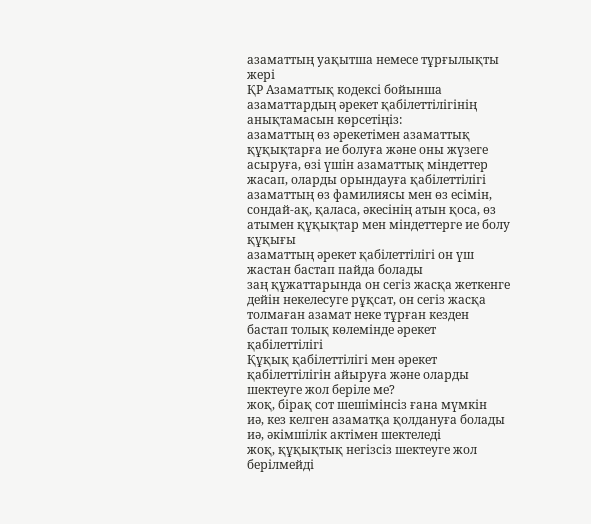азаматтың уақытша немесе тұрғылықты жері
ҚР Азаматтық кодексі бойынша азаматтардың әрекет қабілеттілігінің анықтамасын көрсетіңіз:
азаматтың өз әрекетімен азаматтық құқықтарға ие болуға және оны жүзеге асыруға, өзі үшін азаматтық міндеттер жасап, оларды орындауға қабілеттілігі
азаматтың өз фамилиясы мен өз есімін, сондай-ақ, қаласа, әкесінің атын қоса, өз атымен құқықтар мен міндеттерге ие болу құқығы
азаматтың әрекет қабілеттілігі он үш жастан бастап пайда болады
заң құжаттарында он сегіз жасқа жеткенге дейін некелесуге рұқсат, он сегіз жасқа толмаған азамат неке тұрған кезден бастап толық көлемінде әрекет қабілеттілігі
Құқық қабілеттілігі мен әрекет қабілеттілігін айыруға және оларды шектеуге жол беріле ме?
жоқ, бірақ сот шешімінсіз ғана мүмкін
иә, кез келген азаматқа қолдануға болады
иә, әкімшілік актімен шектеледі
жоқ, құқықтық негізсіз шектеуге жол берілмейді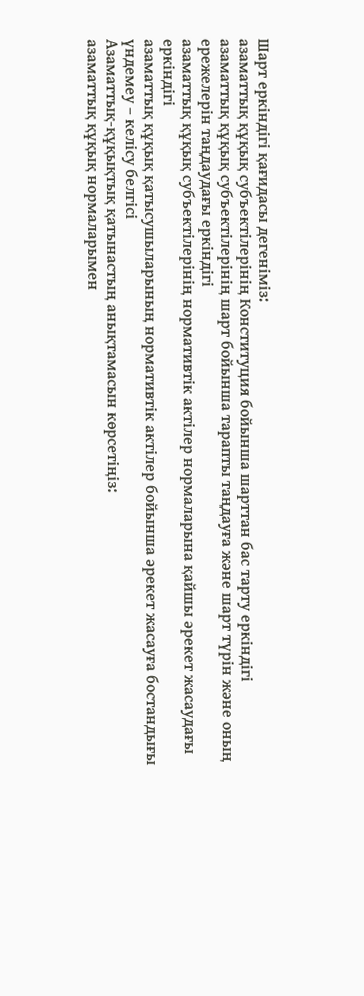Шарт еркіндігі қағидасы дегеніміз:
азаматтық құқық субъектілерінің Конституция бойынша шарттан бас тарту еркіндігі
азаматтық құқық субъектілерінің шарт бойынша тарапты таңдауға және шарт түрін және оның ережелерін таңдаудағы еркіндігі
азаматтық құқық субъектілерінің нормативтік актілер нормаларына қайшы әрекет жасаудағы еркіндігі
азаматтық құқық қатысушыларының нормативтік актілер бойынша әрекет жасауға бостандығы
үндемеу – келісу белгісі
Азаматтық-құқықтық қатынастың анықтамасын көрсетіңіз:
азаматтық құқық нормаларымен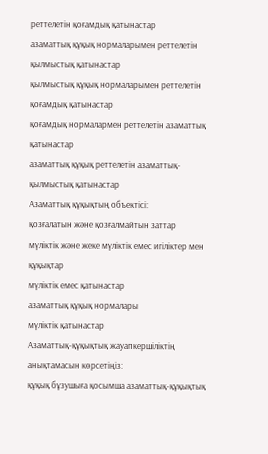реттелетін қоғамдық қатынастар
азаматтық құқық нормаларымен реттелетін қылмыстық қатынастар
қылмыстық құқық нормаларымен реттелетін қоғамдық қатынастар
қоғамдық нормалармен реттелетін азаматтық қатынастар
азаматтық құқық реттелетін азаматтық-қылмыстық қатынастар
Азаматтық құқықтың объектісі:
қозғалатын және қозғалмайтын заттар
мүліктік және жеке мүліктік емес игіліктер мен құқықтар
мүліктік емес қатынастар
азаматтық құқық нормалары
мүліктік қатынастар
Азаматтық-құқықтық жауапкершіліктің анықтамасын көрсетіңіз:
құқық бұзушыға қосымша азаматтық-құқықтық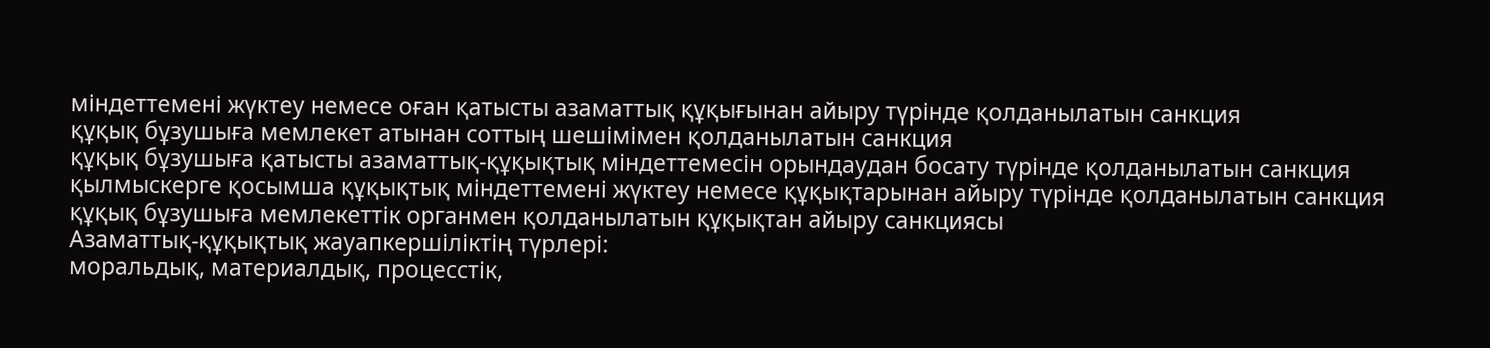міндеттемені жүктеу немесе оған қатысты азаматтық құқығынан айыру түрінде қолданылатын санкция
құқық бұзушыға мемлекет атынан соттың шешімімен қолданылатын санкция
құқық бұзушыға қатысты азаматтық-құқықтық міндеттемесін орындаудан босату түрінде қолданылатын санкция
қылмыскерге қосымша құқықтық міндеттемені жүктеу немесе құқықтарынан айыру түрінде қолданылатын санкция
құқық бұзушыға мемлекеттік органмен қолданылатын құқықтан айыру санкциясы
Азаматтық-құқықтық жауапкершіліктің түрлері:
моральдық, материалдық, процесстік,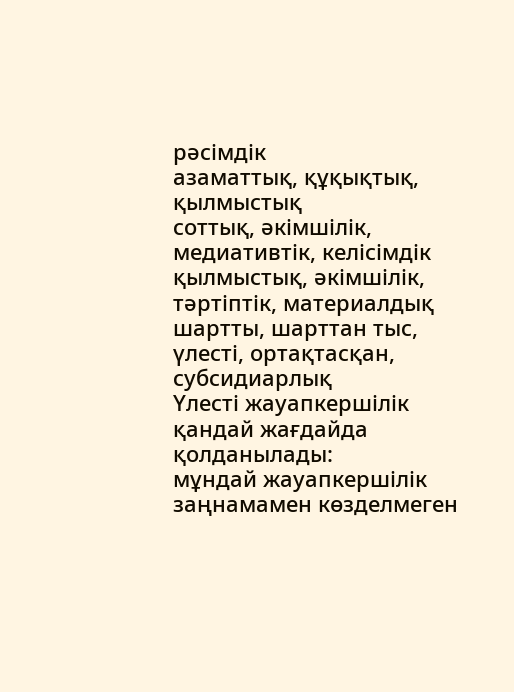рәсімдік
азаматтық, құқықтық, қылмыстық
соттық, әкімшілік, медиативтік, келісімдік
қылмыстық, әкімшілік, тәртіптік, материалдық
шартты, шарттан тыс, үлесті, ортақтасқан, субсидиарлық
Үлесті жауапкершілік қандай жағдайда қолданылады:
мұндай жауапкершілік заңнамамен көзделмеген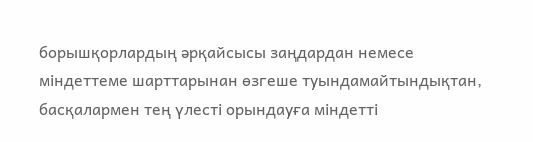борышқорлардың әрқайсысы заңдардан немесе міндеттеме шарттарынан өзгеше туындамайтындықтан, басқалармен тең үлесті орындауға міндетті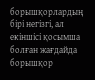борышқорлардың бірі негізгі, ал екіншісі қосымша болған жағдайда
борышқор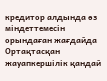кредитор алдында өз міндеттемесін орындаған жағдайда
Ортақтасқан жауапкершілік қандай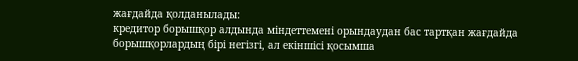жағдайда қолданылады:
кредитор борышқор алдында міндеттемені орындаудан бас тартқан жағдайда
борышқорлардың бірі негізгі, ал екіншісі қосымша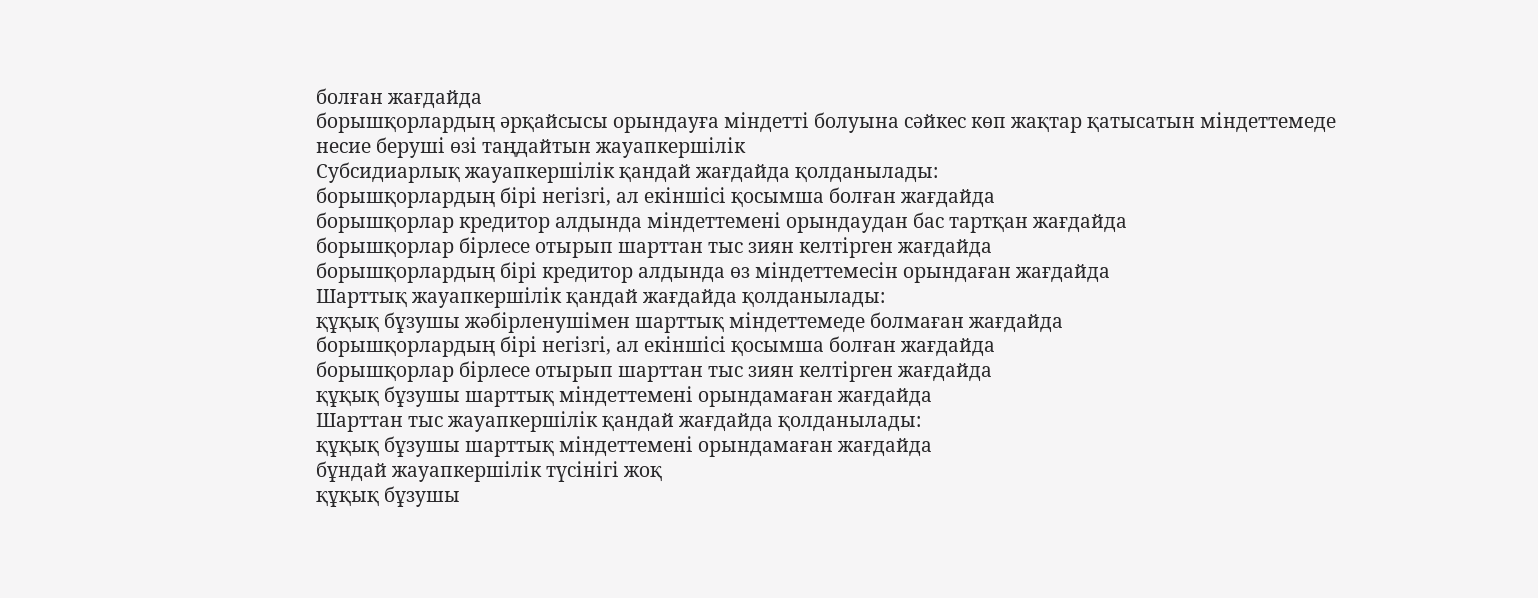болған жағдайда
борышқорлардың әрқайсысы орындауға міндетті болуына сәйкес көп жақтар қатысатын міндеттемеде
несие беруші өзі таңдайтын жауапкершілік
Субсидиарлық жауапкершілік қандай жағдайда қолданылады:
борышқорлардың бірі негізгі, ал екіншісі қосымша болған жағдайда
борышқорлар кредитор алдында міндеттемені орындаудан бас тартқан жағдайда
борышқорлар бірлесе отырып шарттан тыс зиян келтірген жағдайда
борышқорлардың бірі кредитор алдында өз міндеттемесін орындаған жағдайда
Шарттық жауапкершілік қандай жағдайда қолданылады:
құқық бұзушы жәбірленушімен шарттық міндеттемеде болмаған жағдайда
борышқорлардың бірі негізгі, ал екіншісі қосымша болған жағдайда
борышқорлар бірлесе отырып шарттан тыс зиян келтірген жағдайда
құқық бұзушы шарттық міндеттемені орындамаған жағдайда
Шарттан тыс жауапкершілік қандай жағдайда қолданылады:
құқық бұзушы шарттық міндеттемені орындамаған жағдайда
бұндай жауапкершілік түсінігі жоқ
құқық бұзушы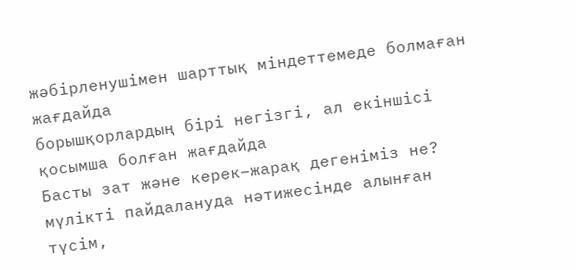жәбірленушімен шарттық міндеттемеде болмаған жағдайда
борышқорлардың бірі негізгі, ал екіншісі қосымша болған жағдайда
Басты зат және керек–жарақ дегеніміз не?
мүлікті пайдалануда нәтижесінде алынған түсім,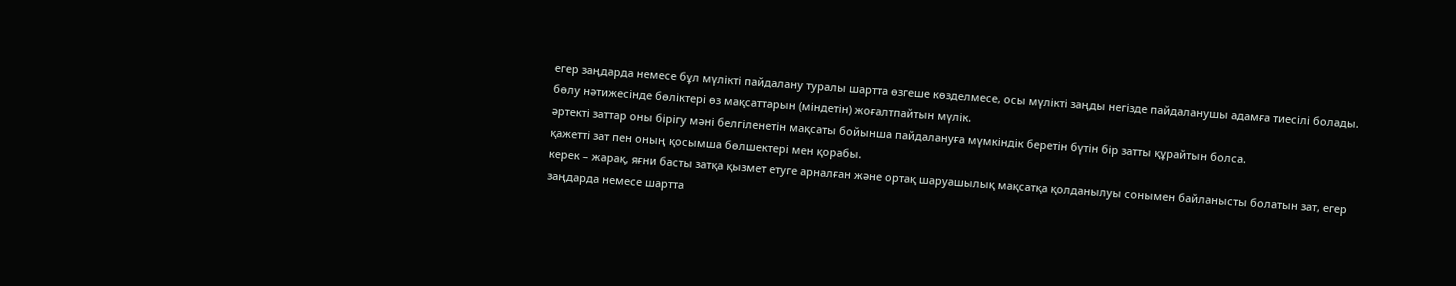егер заңдарда немесе бұл мүлікті пайдалану туралы шартта өзгеше көзделмесе, осы мүлікті заңды негізде пайдаланушы адамға тиесілі болады.
бөлу нәтижесінде бөліктері өз мақсаттарын (міндетін) жоғалтпайтын мүлік.
әртекті заттар оны бірігу мәні белгіленетін мақсаты бойынша пайдалануға мүмкіндік беретін бүтін бір затты құрайтын болса.
қажетті зат пен оның қосымша бөлшектері мен қорабы.
керек – жарақ, яғни басты затқа қызмет етуге арналған және ортақ шаруашылық мақсатқа қолданылуы сонымен байланысты болатын зат, егер заңдарда немесе шартта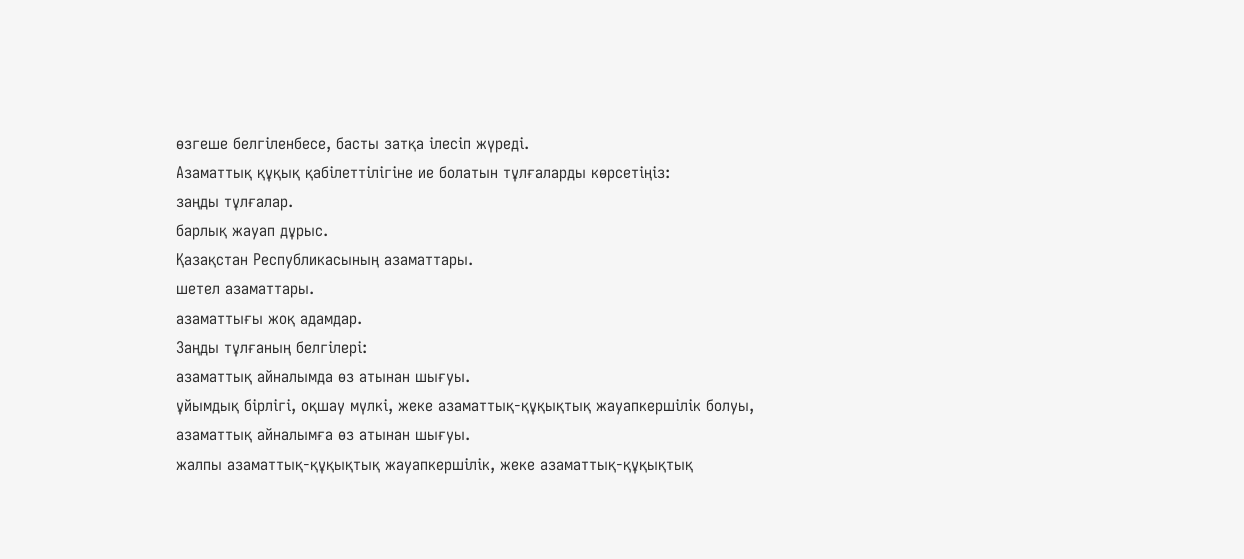өзгеше белгіленбесе, басты затқа ілесіп жүреді.
Азаматтық құқық қабілеттілігіне ие болатын тұлғаларды көрсетіңіз:
заңды тұлғалар.
барлық жауап дұрыс.
Қазақстан Республикасының азаматтары.
шетел азаматтары.
азаматтығы жоқ адамдар.
Заңды тұлғаның белгілері:
азаматтық айналымда өз атынан шығуы.
ұйымдық бірлігі, оқшау мүлкі, жеке азаматтық-құқықтық жауапкершілік болуы, азаматтық айналымға өз атынан шығуы.
жалпы азаматтық-құқықтық жауапкершілік, жеке азаматтық-құқықтық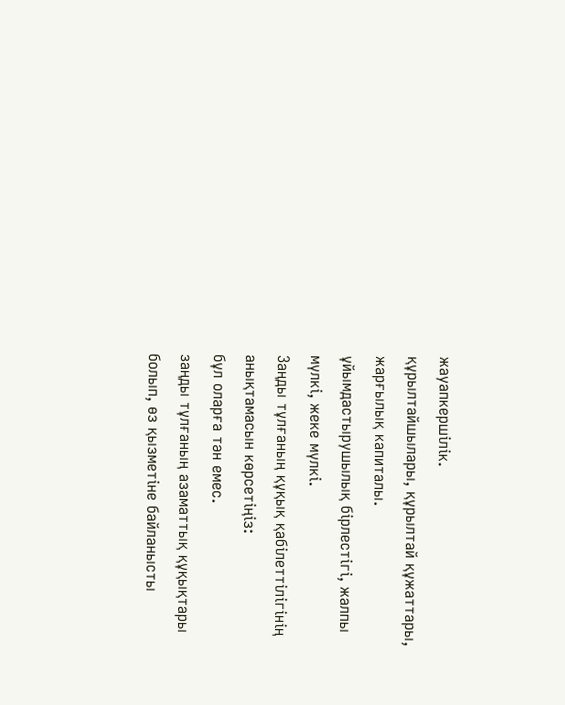жауапкершілік.
құрылтайшылары, құрылтай құжаттары, жарғылық капиталы.
ұйымдастырушылық бірлестігі, жалпы мүлкі, жеке мүлкі.
Заңды тұлғаның құқық қабілеттілігінің анықтамасын көрсетіңіз:
бұл оларға тән емес.
заңды тұлғаның азаматтық құқықтары болып, өз қызметіне байланысты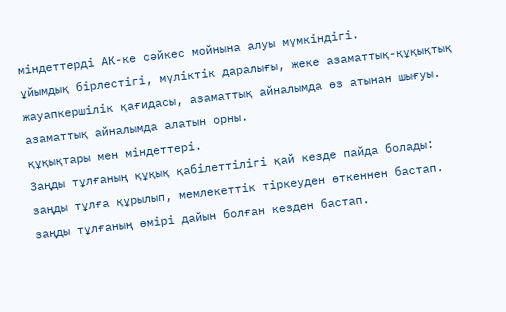міндеттерді АК-ке сәйкес мойнына алуы мүмкіндігі.
ұйымдық бірлестігі, мүліктік даралығы, жеке азаматтық-құқықтық жауапкершілік қағидасы, азаматтық айналымда өз атынан шығуы.
азаматтық айналымда алатын орны.
құқықтары мен міндеттері.
Заңды тұлғаның құқық қабілеттілігі қай кезде пайда болады:
заңды тұлға құрылып, мемлекеттік тіркеуден өткеннен бастап.
заңды тұлғаның өмірі дайын болған кезден бастап.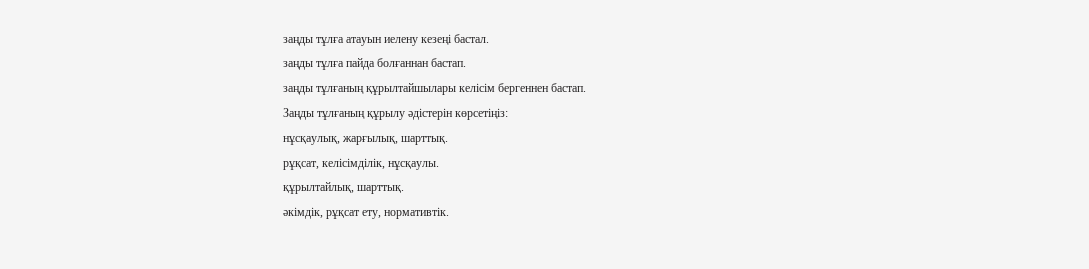заңды тұлға атауын иелену кезеңі бастал.
заңды тұлға пайда болғаннан бастап.
заңды тұлғаның құрылтайшылары келісім бергеннен бастап.
Заңды тұлғаның құрылу әдістерін көрсетіңіз:
нұсқаулық, жарғылық, шарттық.
рұқсат, келісімділік, нұсқаулы.
құрылтайлық, шарттық.
әкімдік, рұқсат ету, нормативтік.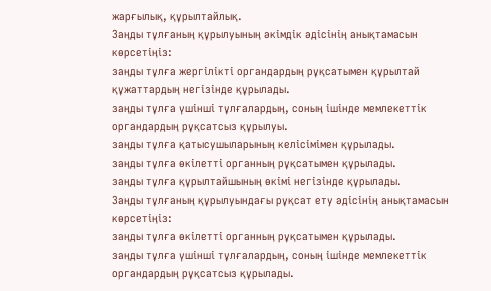жарғылық, құрылтайлық.
Заңды тұлғаның құрылуының әкімдік әдісінің анықтамасын көрсетіңіз:
заңды тұлға жергілікті органдардың рұқсатымен құрылтай құжаттардың негізінде құрылады.
заңды тұлға үшінші тұлғалардың, соның ішінде мемлекеттік органдардың рұқсатсыз құрылуы.
заңды тұлға қатысушыларының келісімімен құрылады.
заңды тұлға өкілетті органның рұқсатымен құрылады.
заңды тұлға құрылтайшының өкімі негізінде құрылады.
Заңды тұлғаның құрылуындағы рұқсат ету әдісінің анықтамасын көрсетіңіз:
заңды тұлға өкілетті органның рұқсатымен құрылады.
заңды тұлға үшінші тұлғалардың, соның ішінде мемлекеттік органдардың рұқсатсыз құрылады.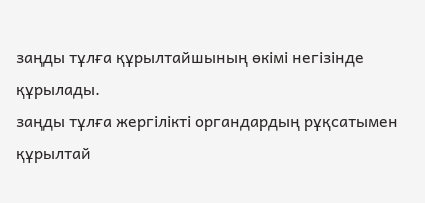заңды тұлға құрылтайшының өкімі негізінде құрылады.
заңды тұлға жергілікті органдардың рұқсатымен құрылтай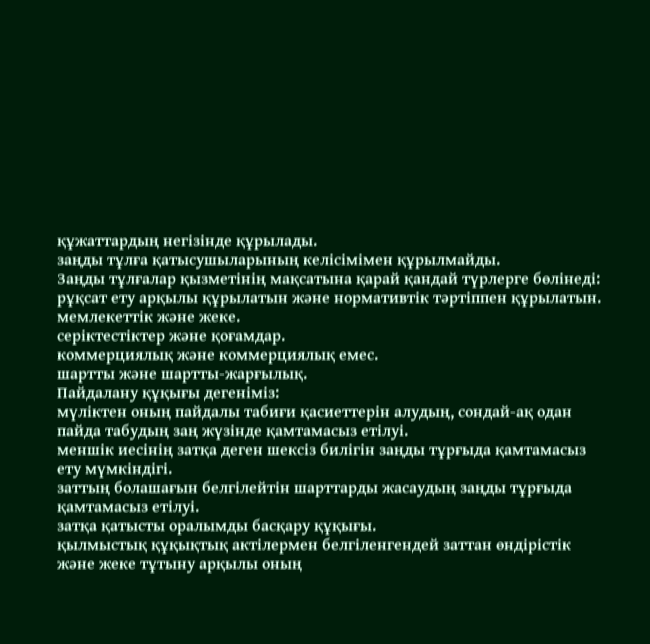құжаттардың негізінде құрылады.
заңды тұлға қатысушыларының келісімімен құрылмайды.
Заңды тұлғалар қызметінің мақсатына қарай қандай түрлерге бөлінеді:
рұқсат ету арқылы құрылатын және нормативтік тәртіппен құрылатын.
мемлекеттік және жеке.
серіктестіктер және қоғамдар.
коммерциялық және коммерциялық емес.
шартты және шартты-жарғылық.
Пайдалану құқығы дегеніміз:
мүліктен оның пайдалы табиғи қасиеттерін алудың, сондай-ақ одан пайда табудың заң жүзінде қамтамасыз етілуі.
меншік иесінің затқа деген шексіз билігін заңды тұрғыда қамтамасыз ету мүмкіндігі.
заттың болашағын белгілейтін шарттарды жасаудың заңды тұрғыда қамтамасыз етілуі.
затқа қатысты оралымды басқару құқығы.
қылмыстық құқықтық актілермен белгіленгендей заттан өндірістік және жеке тұтыну арқылы оның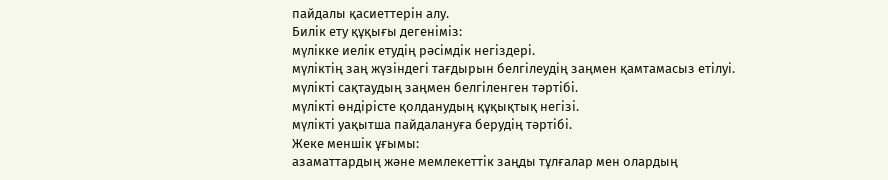пайдалы қасиеттерін алу.
Билік ету құқығы дегеніміз:
мүлікке иелік етудің рәсімдік негіздері.
мүліктің заң жүзіндегі тағдырын белгілеудің заңмен қамтамасыз етілуі.
мүлікті сақтаудың заңмен белгіленген тәртібі.
мүлікті өндірісте қолданудың құқықтық негізі.
мүлікті уақытша пайдалануға берудің тәртібі.
Жеке меншік ұғымы:
азаматтардың және мемлекеттік заңды тұлғалар мен олардың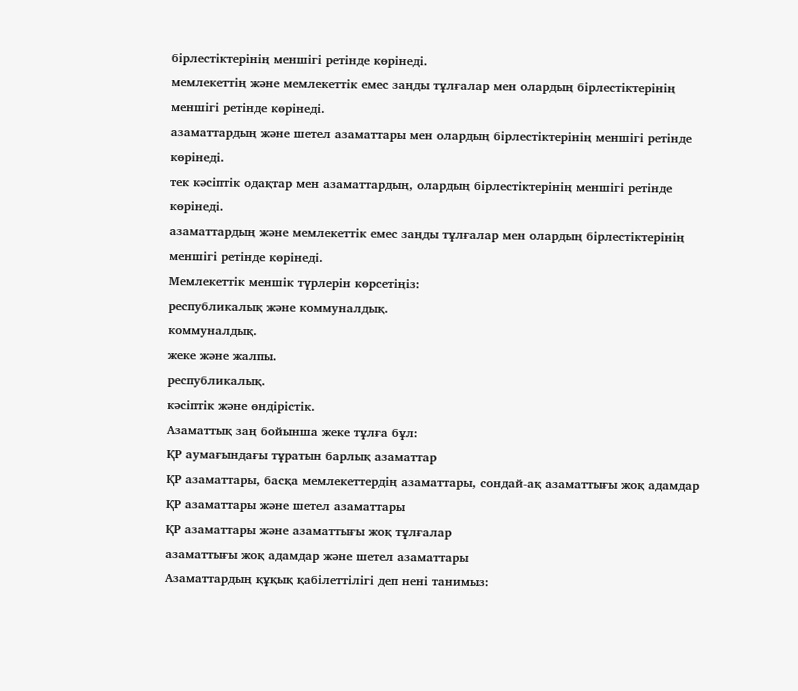бірлестіктерінің меншігі ретінде көрінеді.
мемлекеттің және мемлекеттік емес заңды тұлғалар мен олардың бірлестіктерінің меншігі ретінде көрінеді.
азаматтардың және шетел азаматтары мен олардың бірлестіктерінің меншігі ретінде көрінеді.
тек кәсіптік одақтар мен азаматтардың, олардың бірлестіктерінің меншігі ретінде көрінеді.
азаматтардың және мемлекеттік емес заңды тұлғалар мен олардың бірлестіктерінің меншігі ретінде көрінеді.
Мемлекеттік меншік түрлерін көрсетіңіз:
республикалық және коммуналдық.
коммуналдық.
жеке және жалпы.
республикалық.
кәсіптік және өндірістік.
Азаматтық заң бойынша жеке тұлға бұл:
ҚР аумағындағы тұратын барлық азаматтар
ҚР азаматтары, басқа мемлекеттердің азаматтары, сондай-ақ азаматтығы жоқ адамдар
ҚР азаматтары және шетел азаматтары
ҚР азаматтары және азаматтығы жоқ тұлғалар
азаматтығы жоқ адамдар және шетел азаматтары
Азаматтардың құқық қабілеттілігі деп нені танимыз: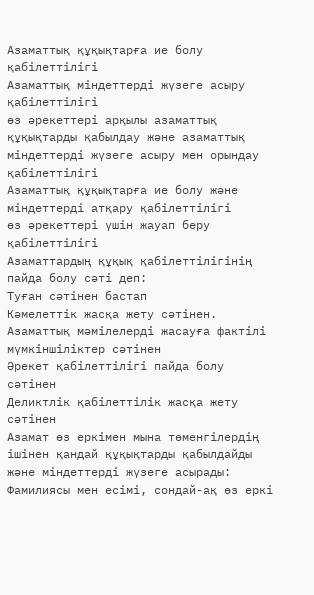Азаматтық құқықтарға ие болу қабілеттілігі
Азаматтық міндеттерді жүзеге асыру қабілеттілігі
өз әрекеттері арқылы азаматтық құқықтарды қабылдау және азаматтық міндеттерді жүзеге асыру мен орындау қабілеттілігі
Азаматтық құқықтарға ие болу және міндеттерді атқару қабілеттілігі
өз әрекеттері үшін жауап беру қабілеттілігі
Азаматтардың құқық қабілеттілігінің пайда болу сәті деп:
Туған сәтінен бастап
Кәмелеттік жасқа жету сәтінен.
Азаматтық мәмілелерді жасауға фактілі мүмкіншіліктер сәтінен
Әрекет қабілеттілігі пайда болу сәтінен
Деликтлік қабілеттілік жасқа жету сәтінен
Азамат өз еркімен мына төменгілердің ішінен қандай құқықтарды қабылдайды және міндеттерді жүзеге асырады:
Фамилиясы мен есімі, сондай-ақ өз еркі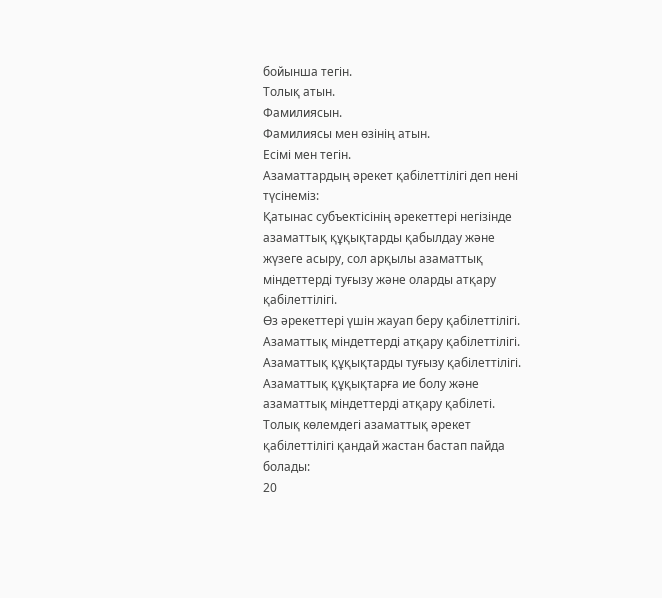бойынша тегін.
Толық атын.
Фамилиясын.
Фамилиясы мен өзінің атын.
Есімі мен тегін.
Азаматтардың әрекет қабілеттілігі деп нені түсінеміз:
Қатынас субъектісінің әрекеттері негізінде азаматтық құқықтарды қабылдау және жүзеге асыру, сол арқылы азаматтық міндеттерді туғызу және оларды атқару қабілеттілігі.
Өз әрекеттері үшін жауап беру қабілеттілігі.
Азаматтық міндеттерді атқару қабілеттілігі.
Азаматтық құқықтарды туғызу қабілеттілігі.
Азаматтық құқықтарға ие болу және азаматтық міндеттерді атқару қабілеті.
Толық көлемдегі азаматтық әрекет қабілеттілігі қандай жастан бастап пайда болады:
20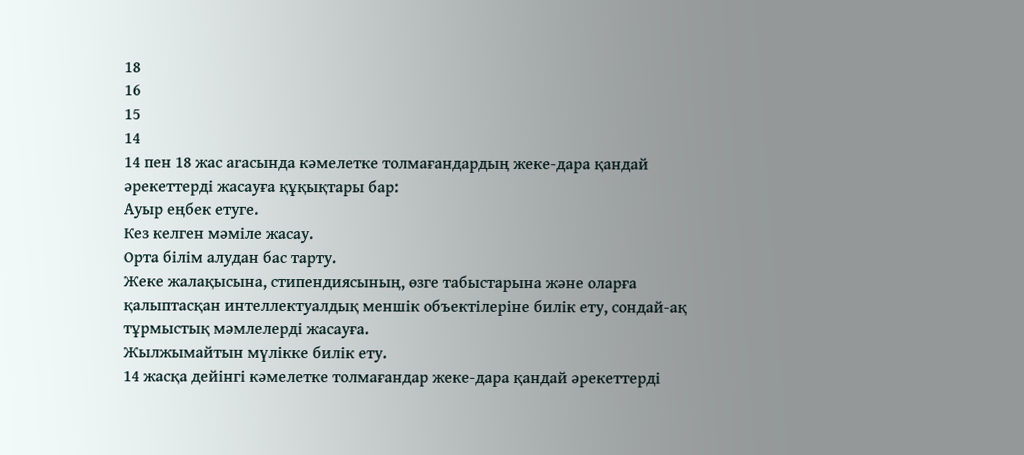18
16
15
14
14 пен 18 жас arасында кәмелетке толмағандардың жеке-дара қандай әрекеттерді жасауға құқықтары бар:
Ауыр еңбек етуге.
Кез келген мәміле жасау.
Орта білім алудан бас тарту.
Жеке жалақысына, стипендиясының, өзге табыстарына және оларға қалыптасқан интеллектуалдық меншік объектілеріне билік ету, сондай-ақ тұрмыстық мәмлелерді жасауға.
Жылжымайтын мүлікке билік ету.
14 жасқа дейінгі кәмелетке толмағандар жеке-дара қандай әрекеттерді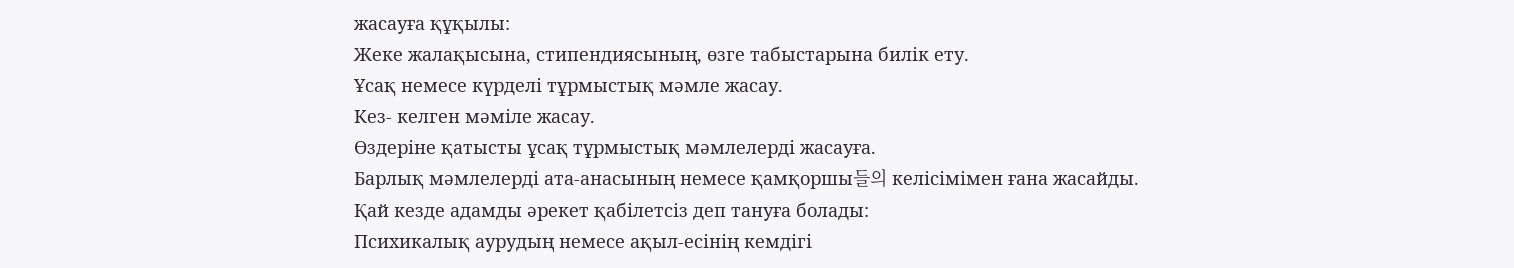жасауға құқылы:
Жеке жалақысына, стипендиясының, өзге табыстарына билік ету.
Ұсақ немесе күрделі тұрмыстық мәмле жасау.
Кез- келген мәміле жасау.
Өздеріне қатысты ұсақ тұрмыстық мәмлелерді жасауға.
Барлық мәмлелерді ата-анасының немесе қамқоршы들의 келісімімен ғана жасайды.
Қай кезде адамды әрекет қабілетсіз деп тануға болады:
Психикалық аурудың немесе ақыл-есінің кемдігі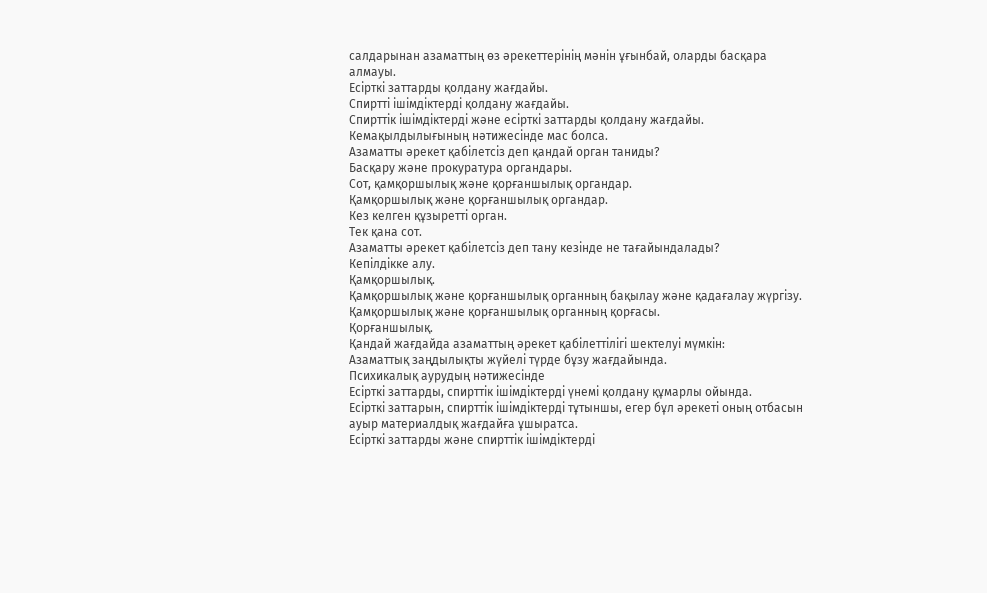салдарынан азаматтың өз әрекеттерінің мәнін ұғынбай, оларды басқара алмауы.
Есірткі заттарды қолдану жағдайы.
Спиртті ішімдіктерді қолдану жағдайы.
Спирттік ішімдіктерді және есірткі заттарды қолдану жағдайы.
Кемақылдылығының нәтижесінде мас болса.
Азаматты әрекет қабілетсіз деп қандай орган таниды?
Басқару және прокуратура органдары.
Сот, қамқоршылық және қорғаншылық органдар.
Қамқоршылық және қорғаншылық органдар.
Кез келген құзыретті орган.
Тек қана сот.
Азаматты әрекет қабілетсіз деп тану кезінде не тағайындалады?
Кепілдікке алу.
Қамқоршылық.
Қамқоршылық және қорғаншылық органның бақылау және қадағалау жүргізу.
Қамқоршылық және қорғаншылық органның қорғасы.
Қорғаншылық.
Қандай жағдайда азаматтың әрекет қабілеттілігі шектелуі мүмкін:
Азаматтық заңдылықты жүйелі түрде бұзу жағдайында.
Психикалық аурудың нәтижесінде
Есірткі заттарды, спирттік ішімдіктерді үнемі қолдану құмарлы ойында.
Есірткі заттарын, спирттік ішімдіктерді тұтыншы, егер бұл әрекеті оның отбасын ауыр материалдық жағдайға ұшыратса.
Есірткі заттарды және спирттік ішімдіктерді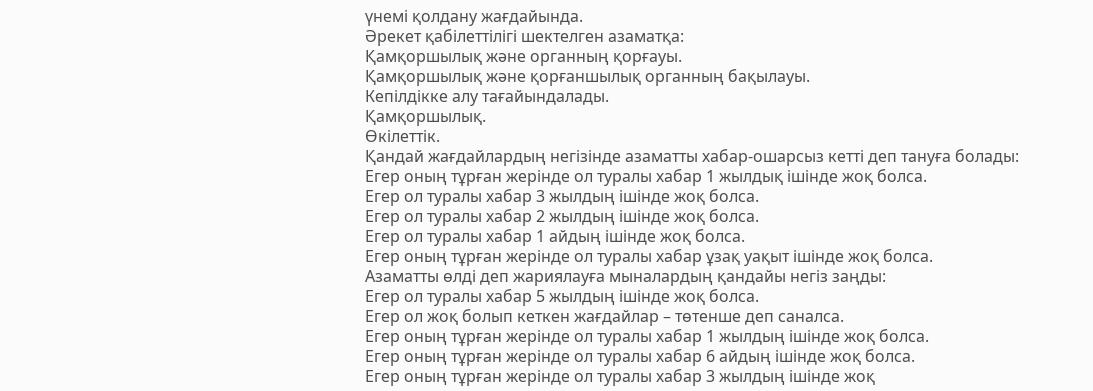үнемі қолдану жағдайында.
Әрекет қабілеттілігі шектелген азаматқа:
Қамқоршылық және органның қорғауы.
Қамқоршылық және қорғаншылық органның бақылауы.
Кепілдікке алу тағайындалады.
Қамқоршылық.
Өкілеттік.
Қандай жағдайлардың негізінде азаматты хабар-ошарсыз кетті деп тануға болады:
Егер оның тұрған жерінде ол туралы хабар 1 жылдық ішінде жоқ болса.
Егер ол туралы хабар 3 жылдың ішінде жоқ болса.
Егер ол туралы хабар 2 жылдың ішінде жоқ болса.
Егер ол туралы хабар 1 айдың ішінде жоқ болса.
Егер оның тұрған жерінде ол туралы хабар ұзақ уақыт ішінде жоқ болса.
Азаматты өлді деп жариялауға мыналардың қандайы негіз заңды:
Егер ол туралы хабар 5 жылдың ішінде жоқ болса.
Егер ол жоқ болып кеткен жағдайлар – төтенше деп саналса.
Егер оның тұрған жерінде ол туралы хабар 1 жылдың ішінде жоқ болса.
Егер оның тұрған жерінде ол туралы хабар 6 айдың ішінде жоқ болса.
Егер оның тұрған жерінде ол туралы хабар 3 жылдың ішінде жоқ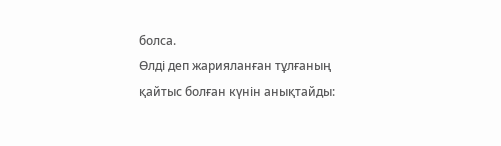болса.
Өлді деп жарияланған тұлғаның қайтыс болған күнін анықтайды: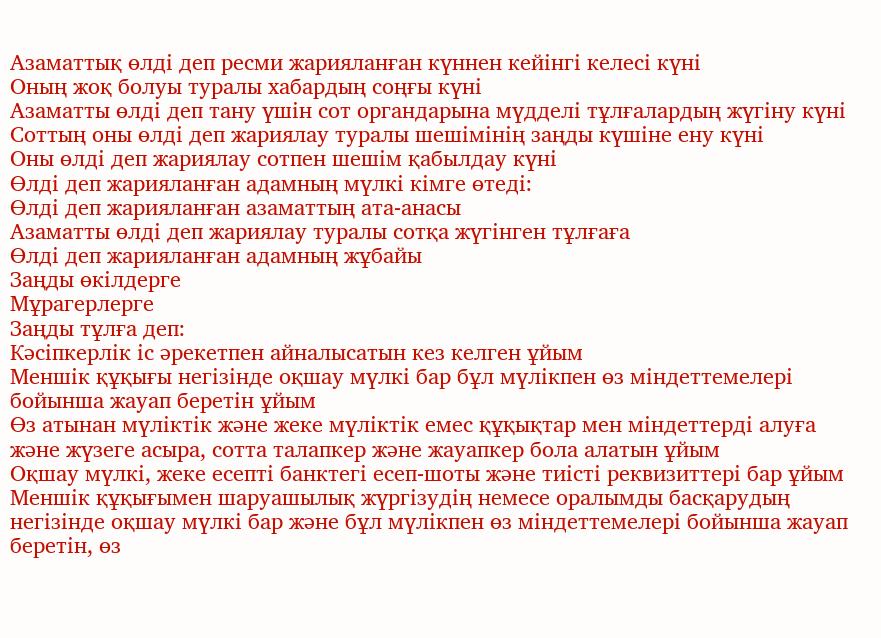Азаматтық өлді деп ресми жарияланған күннен кейінгі келесі күні
Оның жоқ болуы туралы хабардың соңғы күні
Азаматты өлді деп тану үшін сот органдарына мүдделі тұлғалардың жүгіну күні
Соттың оны өлді деп жариялау туралы шешімінің заңды күшіне ену күні
Оны өлді деп жариялау сотпен шешім қабылдау күні
Өлді деп жарияланған адамның мүлкі кімге өтеді:
Өлді деп жарияланған азаматтың ата-анасы
Азаматты өлді деп жариялау туралы сотқа жүгінген тұлғаға
Өлді деп жарияланған адамның жұбайы
Заңды өкілдерге
Мұрагерлерге
Заңды тұлға деп:
Кәсіпкерлік іс әрекетпен айналысатын кез келген ұйым
Меншік құқығы негізінде оқшау мүлкі бар бұл мүлікпен өз міндеттемелері бойынша жауап беретін ұйым
Өз атынан мүліктік және жеке мүліктік емес құқықтар мен міндеттерді алуға және жүзеге асыра, сотта талапкер және жауапкер бола алатын ұйым
Оқшау мүлкі, жеке есепті банктегі есеп-шоты және тиісті реквизиттері бар ұйым
Меншік құқығымен шаруашылық жүргізудің немесе оралымды басқарудың негізінде оқшау мүлкі бар және бұл мүлікпен өз міндеттемелері бойынша жауап беретін, өз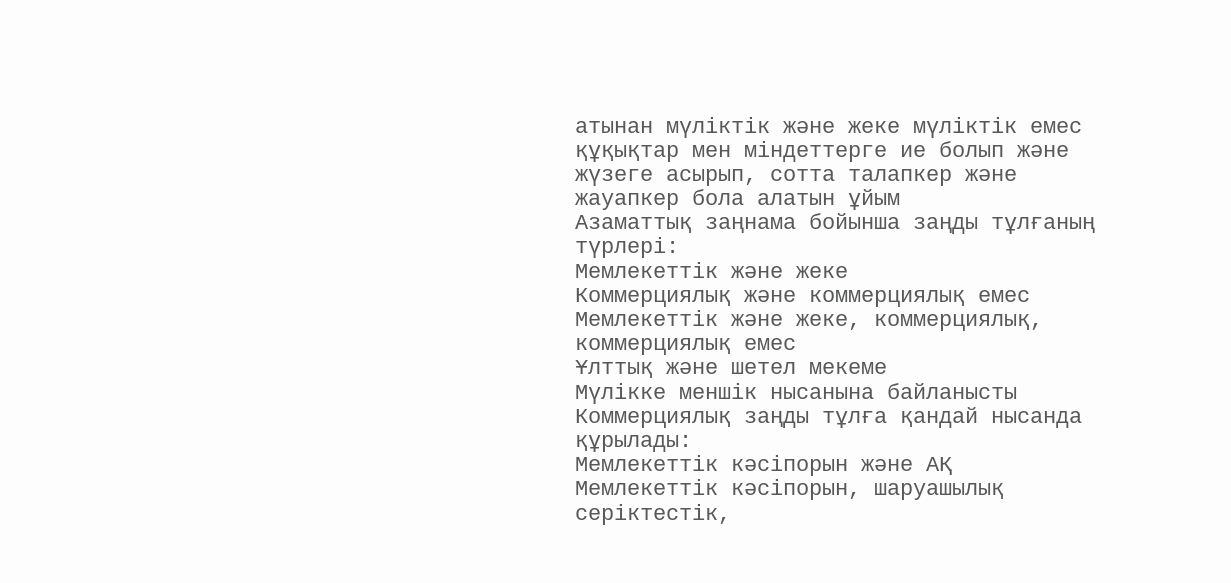атынан мүліктік және жеке мүліктік емес құқықтар мен міндеттерге ие болып және жүзеге асырып, сотта талапкер және жауапкер бола алатын ұйым
Азаматтық заңнама бойынша заңды тұлғаның түрлері:
Мемлекеттік және жеке
Коммерциялық және коммерциялық емес
Мемлекеттік және жеке, коммерциялық, коммерциялық емес
Ұлттық және шетел мекеме
Мүлікке меншік нысанына байланысты
Коммерциялық заңды тұлға қандай нысанда құрылады:
Мемлекеттік кәсіпорын және АҚ
Мемлекеттік кәсіпорын, шаруашылық серіктестік,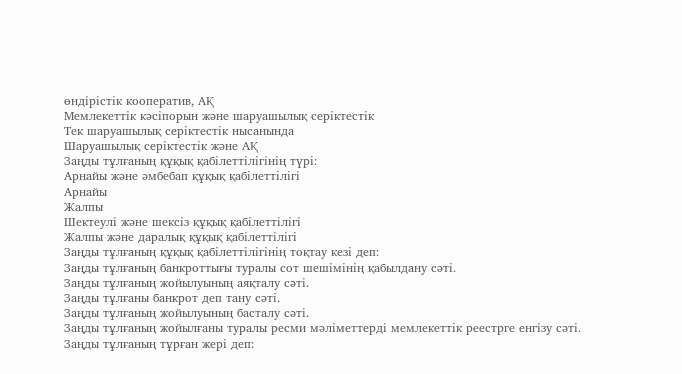өндірістік кооператив, АҚ
Мемлекеттік кәсіпорын және шаруашылық серіктестік
Тек шаруашылық серіктестік нысанында
Шаруашылық серіктестік және АҚ
Заңды тұлғаның құқық қабілеттілігінің түрі:
Арнайы және әмбебап құқық қабілеттілігі
Арнайы
Жалпы
Шектеулі және шексіз құқық қабілеттілігі
Жалпы және даралық құқық қабілеттілігі
Заңды тұлғаның құқық қабілеттілігінің тоқтау кезі деп:
Заңды тұлғаның банкроттығы туралы сот шешімінің қабылдану сәті.
Заңды тұлғаның жойылуының аяқталу сәті.
Заңды тұлғаны банкрот деп тану сәті.
Заңды тұлғаның жойылуының басталу сәті.
Заңды тұлғаның жойылғаны туралы ресми мәліметтерді мемлекеттік реестрге енгізу сәті.
Заңды тұлғаның тұрған жері деп: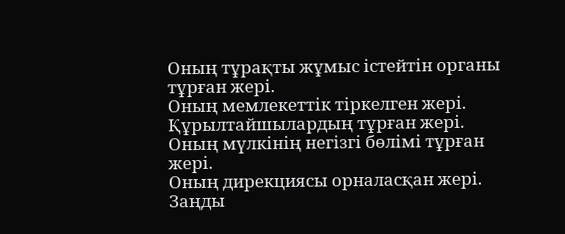Оның тұрақты жұмыс істейтін органы тұрған жері.
Оның мемлекеттік тіркелген жері.
Құрылтайшылардың тұрған жері.
Оның мүлкінің негізгі бөлімі тұрған жері.
Оның дирекциясы орналасқан жері.
Заңды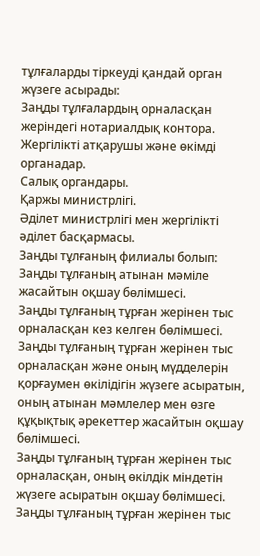тұлғаларды тіркеуді қандай орган жүзеге асырады:
Заңды тұлғалардың орналасқан жеріндегі нотариалдық контора.
Жергілікті атқарушы және өкімді органадар.
Салық органдары.
Қаржы министрлігі.
Әділет министрлігі мен жергілікті әділет басқармасы.
Заңды тұлғаның филиалы болып:
Заңды тұлғаның атынан мәміле жасайтын оқшау бөлімшесі.
Заңды тұлғаның тұрған жерінен тыс орналасқан кез келген бөлімшесі.
Заңды тұлғаның тұрған жерінен тыс орналасқан және оның мүдделерін қорғаумен өкілідігін жүзеге асыратын, оның атынан мәмлелер мен өзге құқықтық әрекеттер жасайтын оқшау бөлімшесі.
Заңды тұлғаның тұрған жерінен тыс орналасқан, оның өкілдік міндетін жүзеге асыратын оқшау бөлімшесі.
Заңды тұлғаның тұрған жерінен тыс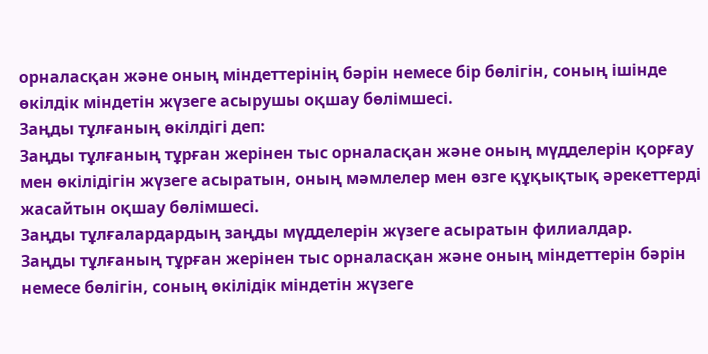орналасқан және оның міндеттерінің бәрін немесе бір бөлігін, соның ішінде өкілдік міндетін жүзеге асырушы оқшау бөлімшесі.
Заңды тұлғаның өкілдігі деп:
Заңды тұлғаның тұрған жерінен тыс орналасқан және оның мүдделерін қорғау мен өкілідігін жүзеге асыратын, оның мәмлелер мен өзге құқықтық әрекеттерді жасайтын оқшау бөлімшесі.
Заңды тұлғалардаpдың заңды мүдделерін жүзеге асыратын филиалдар.
Заңды тұлғаның тұрған жерінен тыс орналасқан және оның міндеттерін бәрін немесе бөлігін, соның өкілідік міндетін жүзеге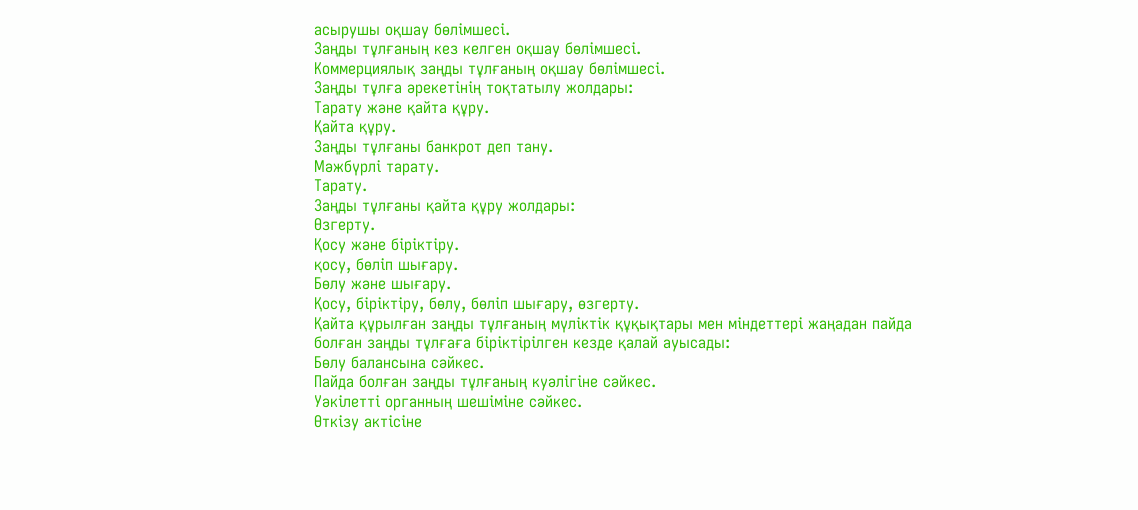асырушы оқшау бөлімшесі.
Заңды тұлғаның кез келген оқшау бөлімшесі.
Коммерциялық заңды тұлғаның оқшау бөлімшесі.
Заңды тұлға әрекетінің тоқтатылу жолдары:
Тарату және қайта құру.
Қайта құру.
Заңды тұлғаны банкрот деп тану.
Мәжбүрлі тарату.
Тарату.
Заңды тұлғаны қайта құру жолдары:
Өзгерту.
Қосу және біріктіру.
қосу, бөліп шығару.
Бөлу және шығару.
Қосу, біріктіру, бөлу, бөліп шығару, өзгерту.
Қайта құрылған заңды тұлғаның мүліктік құқықтары мен міндеттері жаңадан пайда болған заңды тұлғаға біріктірілген кезде қалай ауысады:
Бөлу балансына сәйкес.
Пайда болған заңды тұлғаның куәлігіне сәйкес.
Уәкілетті органның шешіміне сәйкес.
Өткізу актісіне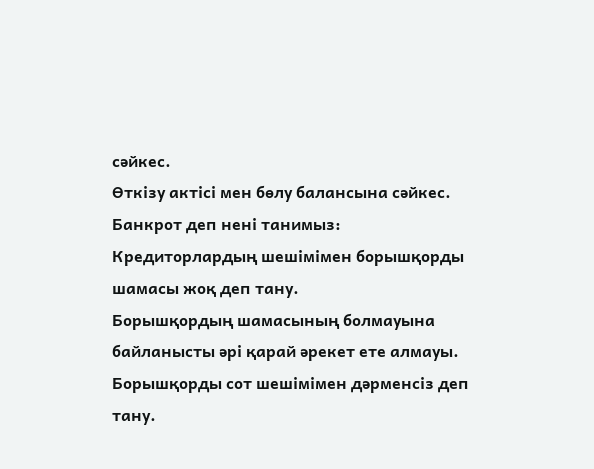сәйкес.
Өткізу актісі мен бөлу балансына сәйкес.
Банкрот деп нені танимыз:
Кредиторлардың шешімімен борышқорды шамасы жоқ деп тану.
Борышқордың шамасының болмауына байланысты әрі қарай әрекет ете алмауы.
Борышқорды сот шешімімен дәрменсіз деп тану.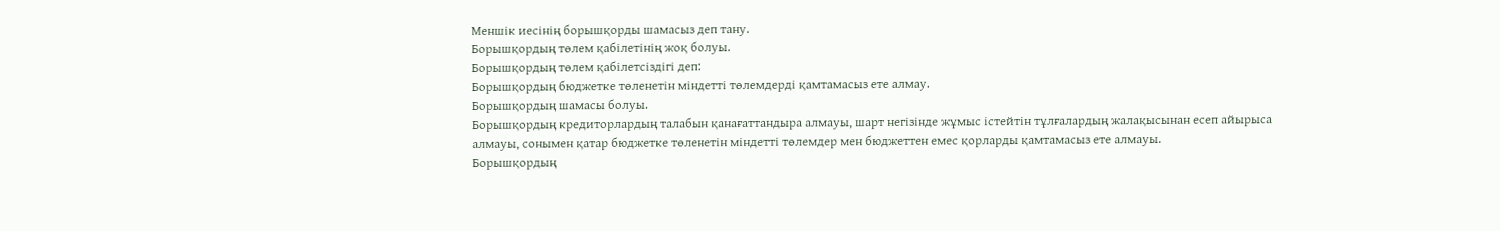Меншік иесінің борышқорды шамасыз деп тану.
Борышқордың төлем қабілетінің жоқ болуы.
Борышқордың төлем қабілетсіздігі деп:
Борышқордың бюджетке төленетін міндетті төлемдерді қамтамасыз ете алмау.
Борышқордың шамасы болуы.
Борышқордың кредиторлардың талабын қанағаттандыра алмауы, шарт негізінде жұмыс істейтін тұлғалардың жалақысынан есеп айырыса алмауы, сонымен қатар бюджетке төленетін міндетті төлемдер мен бюджеттен емес қорларды қамтамасыз ете алмауы.
Борышқордың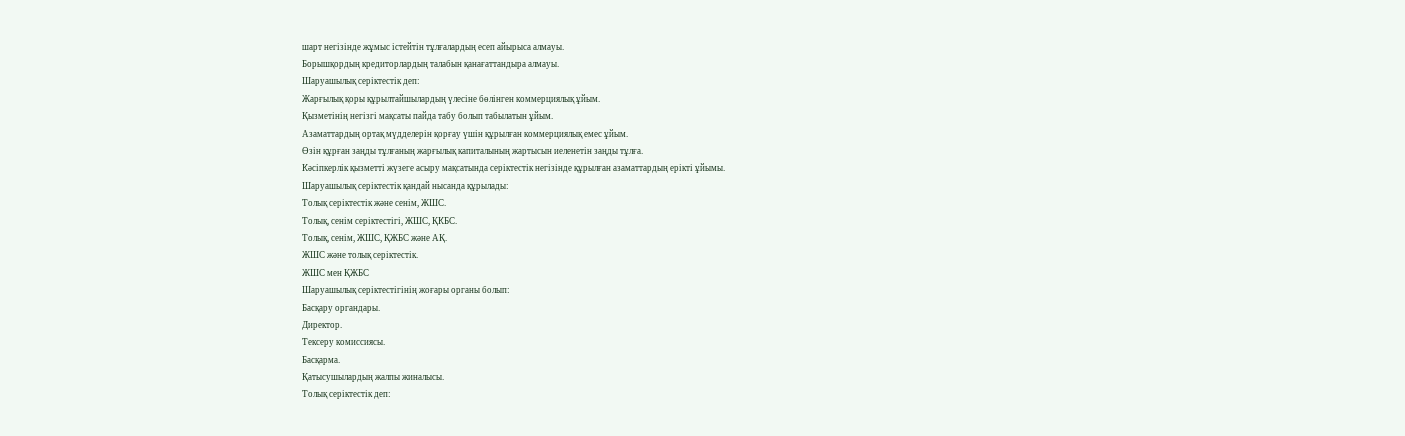шарт негізінде жұмыс істейтін тұлғалардың есеп айырыса алмауы.
Борышқордың кредиторлардың талабын қанағаттандыра алмауы.
Шаруашылық серіктестік деп:
Жарғылық қоры құрылтайшылардың үлесіне бөлінген коммерциялық ұйым.
Қызметінің негізгі мақсаты пайда табу болып табылатын ұйым.
Азаматтардың ортақ мүдделерін қорғау үшін құрылған коммерциялық емес ұйым.
Өзін құрған заңды тұлғаның жарғылық капиталының жартысын иеленетін заңды тұлға.
Кәсіпкерлік қызметті жүзеге асыру мақсатында серіктестік негізінде құрылған азаматтардың ерікті ұйымы.
Шаруашылық серіктестік қандай нысанда құрылады:
Толық серіктестік және сенім, ЖШС.
Толық, сенім серіктестігі, ЖШС, ҚКБС.
Толық, сенім, ЖШС, ҚЖБС және АҚ.
ЖШС және толық серіктестік.
ЖШС мен ҚЖБС
Шаруашылық серіктестігінің жоғары органы болып:
Басқару органдары.
Директор.
Тексеру комиссиясы.
Басқарма.
Қатысушылардың жалпы жиналысы.
Толық серіктестік деп: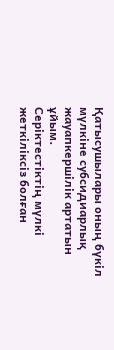Қатысушылары оның бүкіл мүлкіне субсидиарлық жауапкершілік артатын ұйым.
Серіктестіктің мүлкі жеткіліксіз болған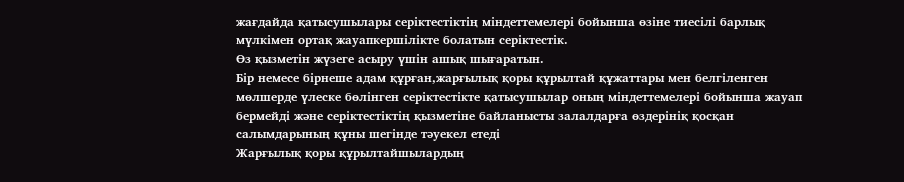жағдайда қатысушылары серіктестіктің міндеттемелері бойынша өзіне тиесілі барлық мүлкімен ортақ жауапкершілікте болатын серіктестік.
Өз қызметін жүзеге асыру үшін ашық шығаратын.
Бір немесе бірнеше адам құрған,жарғылық қоры құрылтай құжаттары мен белгіленген мөлшерде үлеске бөлінген серіктестікте қатысушылар оның міндеттемелері бойынша жауап бермейді және серіктестіктің қызметіне байланысты залалдарға өздерініқ қосқан салымдарының құны шегінде тәуекел етеді
Жарғылық қоры құрылтайшылардың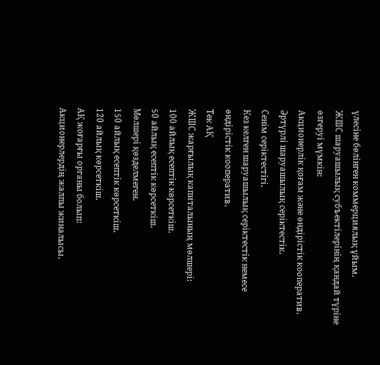үлесіне бөлінген коммерциялық ұйым.
ЖШС шаруашылық субъектілерінің қандай түріне өзгеруі мүмкін:
Акционерлік қоғам және өндірістік кооператив.
Әртүрлі шаруашылық серіктестік.
Сенім серіктестігі.
Кез келген шаруашылық серіктестік немесе өндірістік кооператив.
Тек АҚ
ЖШС жарғылық капиталының мөлшері:
100 айлық есептік көрсеткіш.
50 айлық есептік көрсеткіш.
Мөлшері қөзделмеген.
150 айлық есептік көрсеткіш.
120 айлық көрсеткіш.
АҚ жоғарғы органы болып:
Акционерлердің жалпы жиналысы.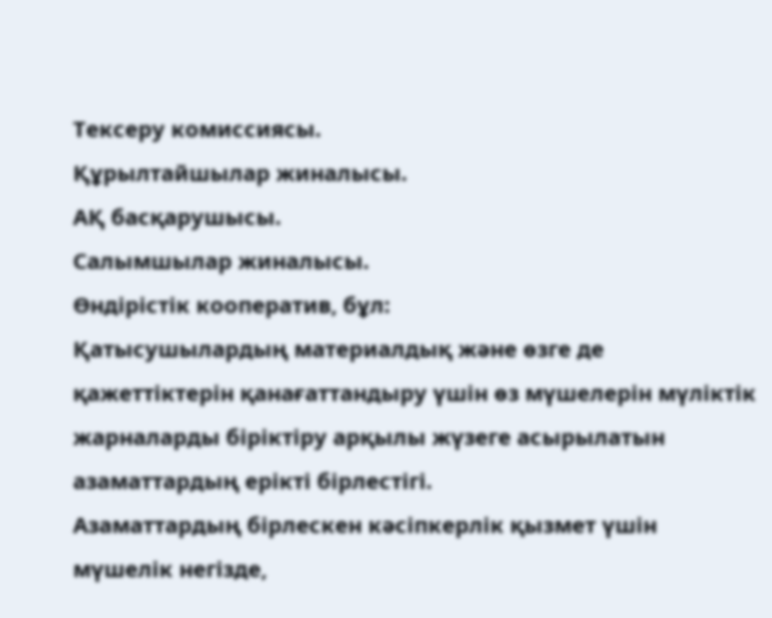Тексеру комиссиясы.
Құрылтайшылар жиналысы.
АҚ басқарушысы.
Салымшылар жиналысы.
Өндірістік кооператив, бұл:
Қатысушылардың материалдық және өзге де қажеттіктерін қанағаттандыру үшін өз мүшелерін мүліктік жарналарды біріктіру арқылы жүзеге асырылатын азаматтардың ерікті бірлестігі.
Азаматтардың бірлескен кәсіпкерлік қызмет үшін мүшелік негізде,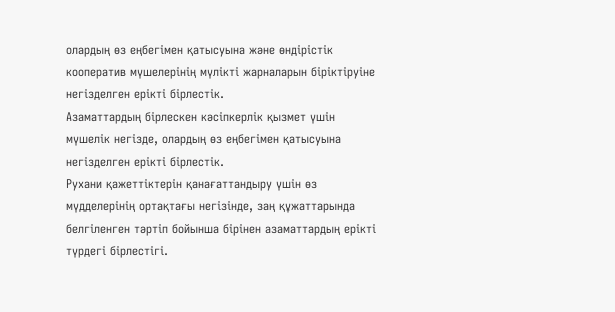олардың өз еңбегімен қатысуына және өндірістік кооператив мүшелерінің мүлікті жарналарын біріктіруіне негізделген ерікті бірлестік.
Азаматтардың бірлескен кәсіпкерлік қызмет үшін мүшелік негізде, олардың өз еңбегімен қатысуына негізделген ерікті бірлестік.
Рухани қажеттіктерін қанағаттандыру үшін өз мүдделерінің ортақтағы негізінде, заң құжаттарында белгіленген тәртіп бойынша бірінен азаматтардың ерікті түрдегі бірлестігі.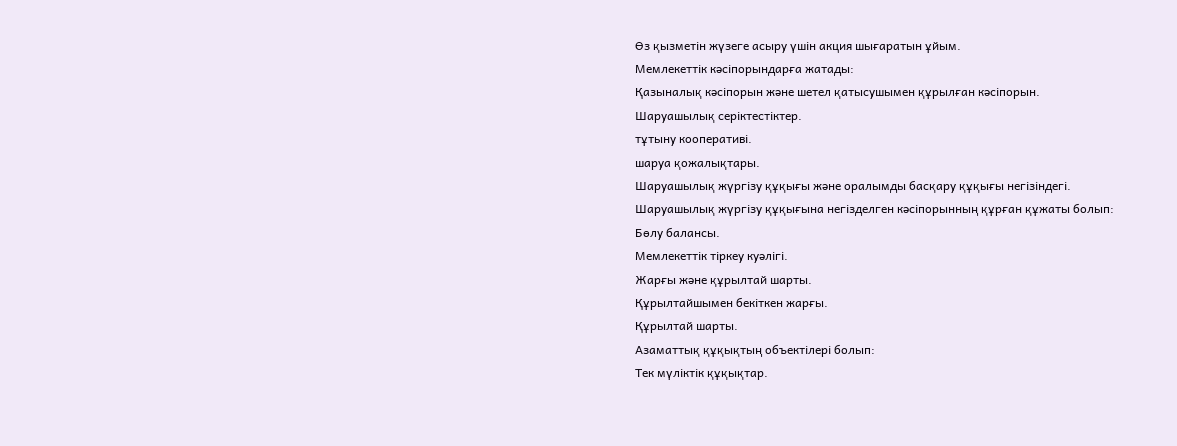Өз қызметін жүзеге асыру үшін акция шығаратын ұйым.
Мемлекеттік кәсіпорындарға жатады:
Қазыналық кәсіпорын және шетел қатысушымен құрылған кәсіпорын.
Шаруашылық серіктестіктер.
тұтыну кооперативі.
шаруа қожалықтары.
Шаруашылық жүргізу құқығы және оралымды басқару құқығы негізіндегі.
Шаруашылық жүргізу құқығына негізделген кәсіпорынның құрған құжаты болып:
Бөлу балансы.
Мемлекеттік тіркеу куәлігі.
Жарғы және құрылтай шарты.
Құрылтайшымен бекіткен жарғы.
Құрылтай шарты.
Азаматтық құқықтың объектілері болып:
Тек мүліктік құқықтар.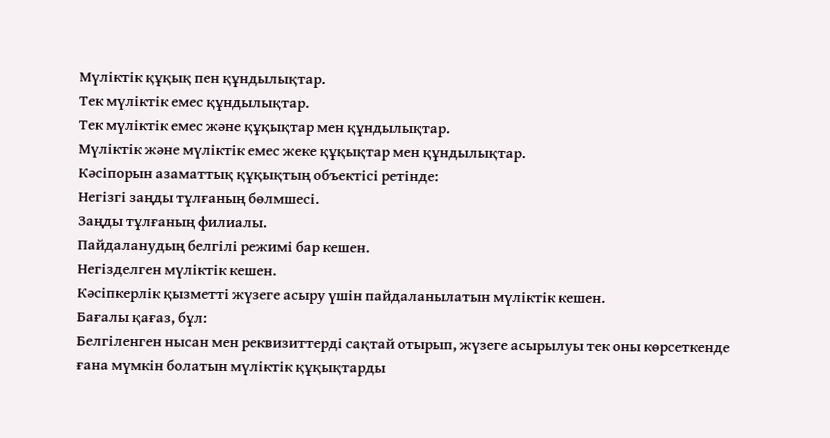Мүліктік құқық пен құндылықтар.
Тек мүліктік емес құндылықтар.
Тек мүліктік емес және құқықтар мен құндылықтар.
Мүліктік және мүліктік емес жеке құқықтар мен құндылықтар.
Кәсіпорын азаматтық құқықтың объектісі ретінде:
Негізгі заңды тұлғаның бөлмшесі.
Заңды тұлғаның филиалы.
Пайдаланудың белгілі режимі бар кешен.
Негізделген мүліктік кешен.
Кәсіпкерлік қызметті жүзеге асыру үшін пайдаланылатын мүліктік кешен.
Бағалы қағаз, бұл:
Белгіленген нысан мен реквизиттерді сақтай отырып, жүзеге асырылуы тек оны көрсеткенде ғана мүмкін болатын мүліктік құқықтарды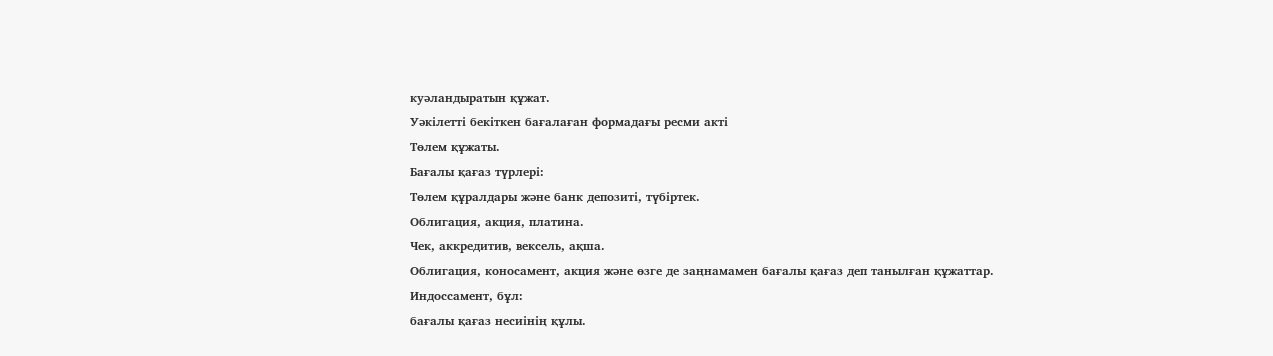куәландыратын құжат.
Уәкілетті бекіткен бағалаған формадағы ресми акті
Төлем құжаты.
Бағалы қағаз түрлері:
Төлем құралдары және банк депозиті, түбіртек.
Облигация, акция, платина.
Чек, аккредитив, вексель, ақша.
Облигация, коносамент, акция және өзге де заңнамамен бағалы қағаз деп танылған құжаттар.
Индоссамент, бұл:
бағалы қағаз несиінің құлы.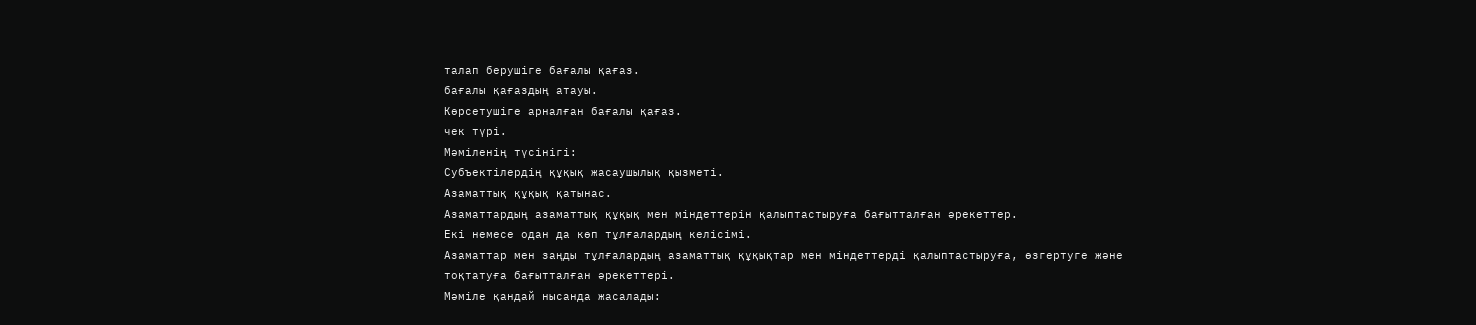талап берушіге бағалы қағаз.
бағалы қағаздың атауы.
Көрсетушіге арналған бағалы қағаз.
чек түрі.
Мәміленің түсінігі:
Субъектілердің құқық жасаушылық қызметі.
Азаматтық құқық қатынас.
Азаматтардың азаматтық құқық мен міндеттерін қалыптастыруға бағытталған әрекеттер.
Екі немесе одан да көп тұлғалардың келісімі.
Азаматтар мен заңды тұлғалардың азаматтық құқықтар мен міндеттерді қалыптастыруға, өзгертуге және тоқтатуға бағытталған әрекеттері.
Мәміле қандай нысанда жасалады: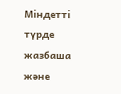Міндетті түрде жазбаша және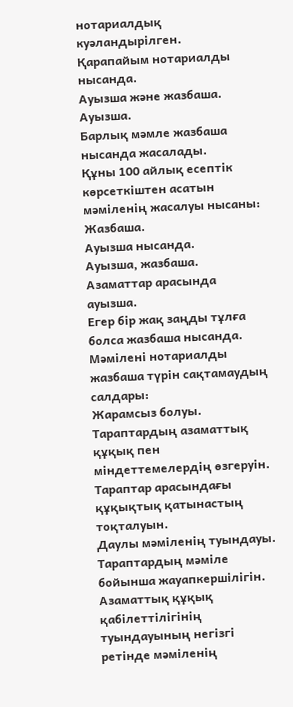нотариалдық куәландырілген.
Қарапайым нотариалды нысанда.
Ауызша және жазбаша.
Ауызша.
Барлық мәмле жазбаша нысанда жасалады.
Құны 100 айлық есептік көрсеткіштен асатын мәміленің жасалуы нысаны:
Жазбаша.
Ауызша нысанда.
Ауызша, жазбаша.
Азаматтар арасында ауызша.
Егер бір жақ заңды тұлға болса жазбаша нысанда.
Мәмілені нотариалды жазбаша түрін сақтамаудың салдары:
Жарамсыз болуы.
Тараптардың азаматтық құқық пен міндеттемелердің өзгеруін.
Тараптар арасындағы құқықтық қатынастың тоқталуын.
Даулы мәміленің туындауы.
Тараптардың мәміле бойынша жауапкершілігін.
Азаматтық құқық қабілеттілігінің туындауының негізгі ретінде мәміленің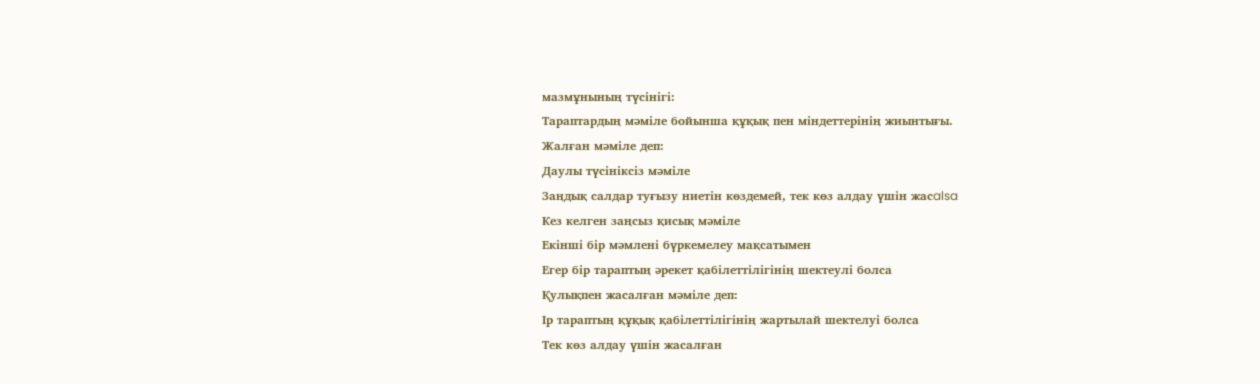мазмұнының түсінігі:
Тараптардың мәміле бойынша құқық пен міндеттерінің жиынтығы.
Жалған мәміле деп:
Даулы түсініксіз мәміле
Заңдық салдар туғызу ниетін көздемей, тек көз алдау үшін жасalsa
Кез келген заңсыз қисық мәміле
Екінші бір мәмлені бүркемелеу мақсатымен
Егер бір тараптың әрекет қабілеттілігінің шектеулі болса
Қулықпен жасалған мәміле деп:
Ір тараптың құқық қабілеттілігінің жартылай шектелуі болса
Тек көз алдау үшін жасалған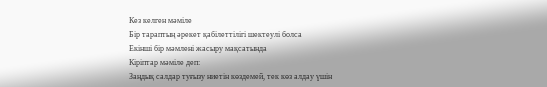Кез келген мәміле
Бір тараптың әрекет қабілеттілігі шектеулі болса
Екінші бір мәмлені жасыру мақсатында
Кіріптар мәміле деп:
Заңдық салдар туғызу ниетін көздемей, тек көз алдау үшін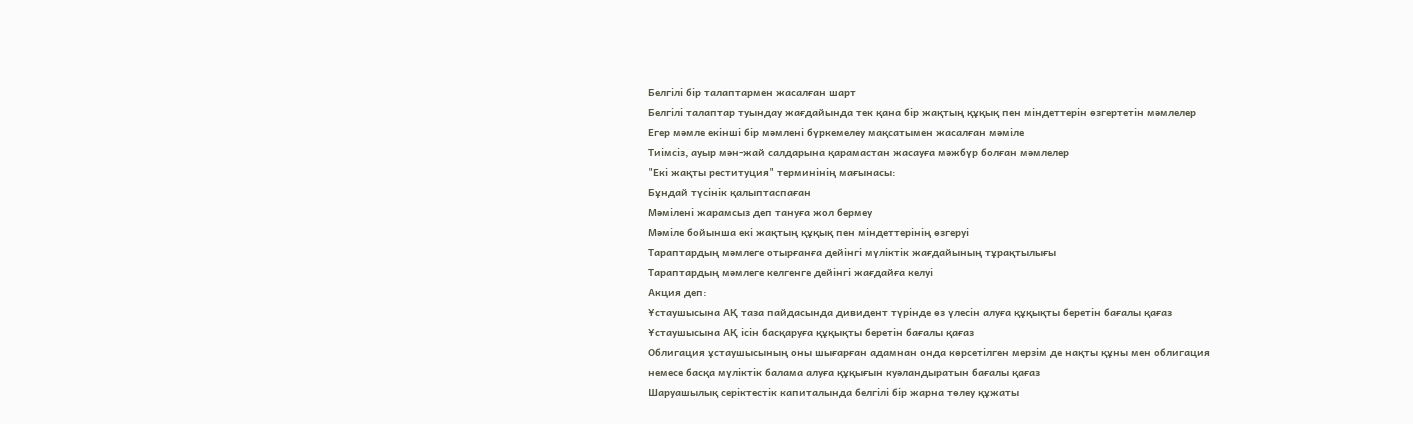Белгілі бір талаптармен жасалған шарт
Белгілі талаптар туындау жағдайында тек қана бір жақтың құқық пен міндеттерін өзгертетін мәмлелер
Егер мәмле екінші бір мәмлені бүркемелеу мақсатымен жасалған мәміле
Тиімсіз, ауыр мән‑жай салдарына қарамастан жасауға мәжбүр болған мәмлелер
"Екі жақты реституция" терминінің мағынасы:
Бұндай түсінік қалыптаспаған
Мәмілені жарамсыз деп тануға жол бермеу
Мәміле бойынша екі жақтың құқық пен міндеттерінің өзгеруі
Тараптардың мәмлеге отырғанға дейінгі мүліктік жағдайының тұрақтылығы
Тараптардың мәмлеге келгенге дейінгі жағдайға келуі
Акция деп:
Ұстаушысына АҚ таза пайдасында дивидент түрінде өз үлесін алуға құқықты беретін бағалы қағаз
Ұстаушысына АҚ ісін басқаруға құқықты беретін бағалы қағаз
Облигация ұстаушысының оны шығарған адамнан онда көрсетілген мерзім де нақты құны мен облигация немесе басқа мүліктік балама алуға құқығын куәландыратын бағалы қағаз
Шаруашылық серіктестік капиталында белгілі бір жарна төлеу құжаты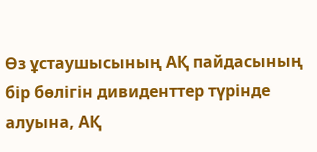Өз ұстаушысының АҚ пайдасының бір бөлігін дивиденттер түрінде алуына, АҚ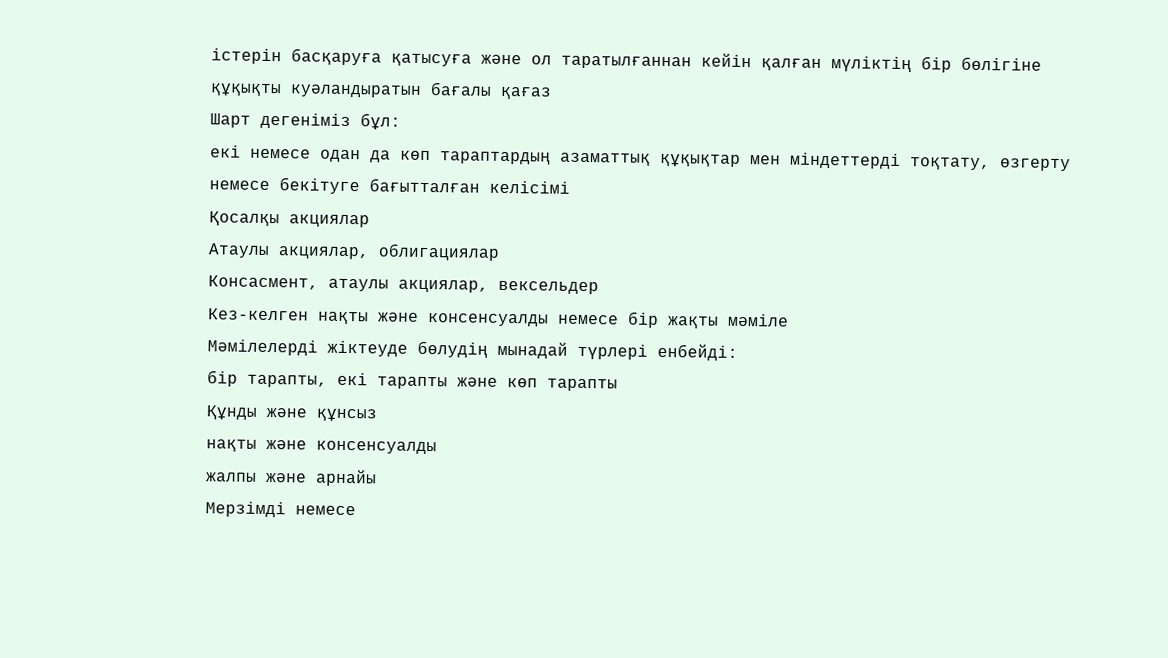істерін басқаруға қатысуға және ол таратылғаннан кейін қалған мүліктің бір бөлігіне құқықты куәландыратын бағалы қағаз
Шарт дегеніміз бұл:
екі немесе одан да көп тараптардың азаматтық құқықтар мен міндеттерді тоқтату, өзгерту немесе бекітуге бағытталған келісімі
Қосалқы акциялар
Атаулы акциялар, облигациялар
Консасмент, атаулы акциялар, вексельдер
Кез-келген нақты және консенсуалды немесе бір жақты мәміле
Мәмілелерді жіктеуде бөлудің мынадай түрлері енбейді:
бір тарапты, екі тарапты және көп тарапты
Құнды және құнсыз
нақты және консенсуалды
жалпы және арнайы
Мерзімді немесе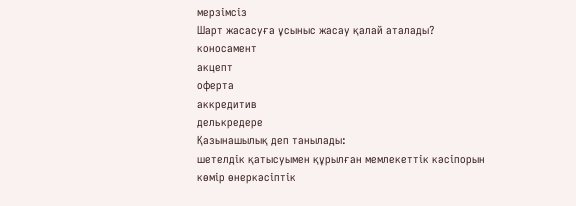мерзімсіз
Шарт жасасуға ұсыныс жасау қалай аталады?
коносамент
акцепт
оферта
аккредитив
делькредере
Қазынашылық деп танылады:
шетелдік қатысуымен құрылған мемлекеттік кәсіпорын
көмір өнеркәсіптік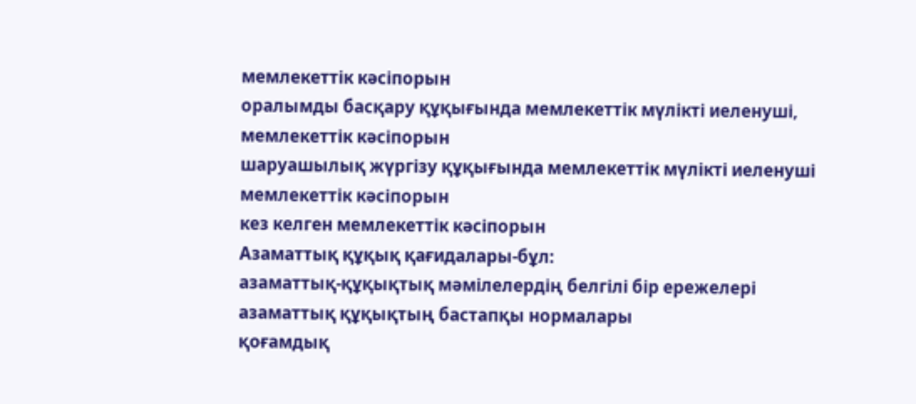мемлекеттік кәсіпорын
оралымды басқару құқығында мемлекеттік мүлікті иеленуші, мемлекеттік кәсіпорын
шаруашылық жүргізу құқығында мемлекеттік мүлікті иеленуші мемлекеттік кәсіпорын
кез келген мемлекеттік кәсіпорын
Азаматтық құқық қағидалары-бұл:
азаматтық-құқықтық мәмілелердің белгілі бір ережелері
азаматтық құқықтың бастапқы нормалары
қоғамдық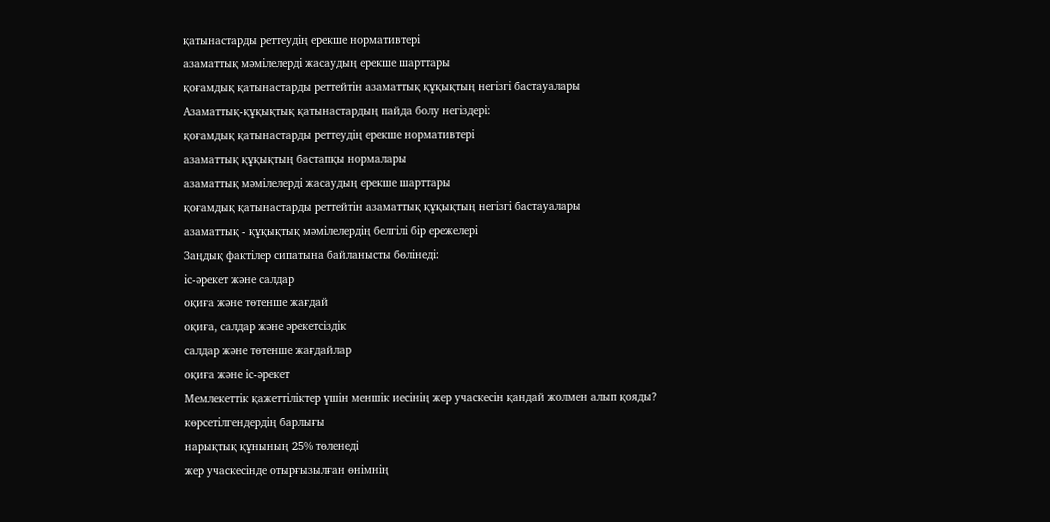қатынастарды реттеудің ерекше нормативтері
азаматтық мәмілелерді жасаудың ерекше шарттары
қоғамдық қатынастарды реттейтін азаматтық құқықтың негізгі бастауалары
Азаматтық-құқықтық қатынастардың пайда болу негіздері:
қоғамдық қатынастарды реттеудің ерекше нормативтері
азаматтық құқықтың бастапқы нормалары
азаматтық мәмілелерді жасаудың ерекше шарттары
қоғамдық қатынастарды реттейтін азаматтық құқықтың негізгі бастауалары
азаматтық - құқықтық мәмілелердің белгілі бір ережелері
Заңдық фактілер сипатына байланысты бөлінеді:
іс-әрекет және салдар
оқиға және төтенше жағдай
оқиға, салдар және әрекетсіздік
салдар және төтенше жағдайлар
оқиға және іс-әрекет
Мемлекеттік қажеттіліктер үшін меншік иесінің жер учаскесін қандай жолмен алып қояды?
көрсетілгендердің барлығы
нарықтық құнының 25% төленеді
жер учаскесінде отырғызылған өнімнің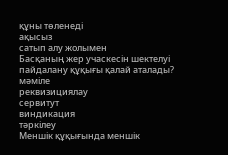құны төленеді
ақысыз
сатып алу жолымен
Басқаның жер учаскесін шектелуі пайдалану құқығы қалай аталады?
мәміле
реквизициялау
сервитут
виндикация
тәркілеу
Меншік құқығында меншік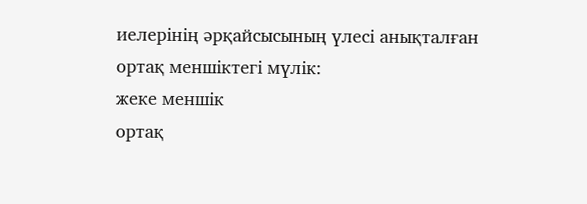иелерінің әрқайсысының үлесі анықталған ортақ меншіктегі мүлік:
жеке меншік
ортақ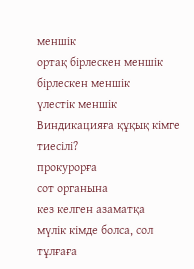меншік
ортақ бірлескен меншік
бірлескен меншік
үлестік меншік
Виндикацияға құқық кімге тиесілі?
прокурорға
сот органына
кез келген азаматқа
мүлік кімде болса, сол тұлғаға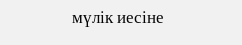мүлік иесіне